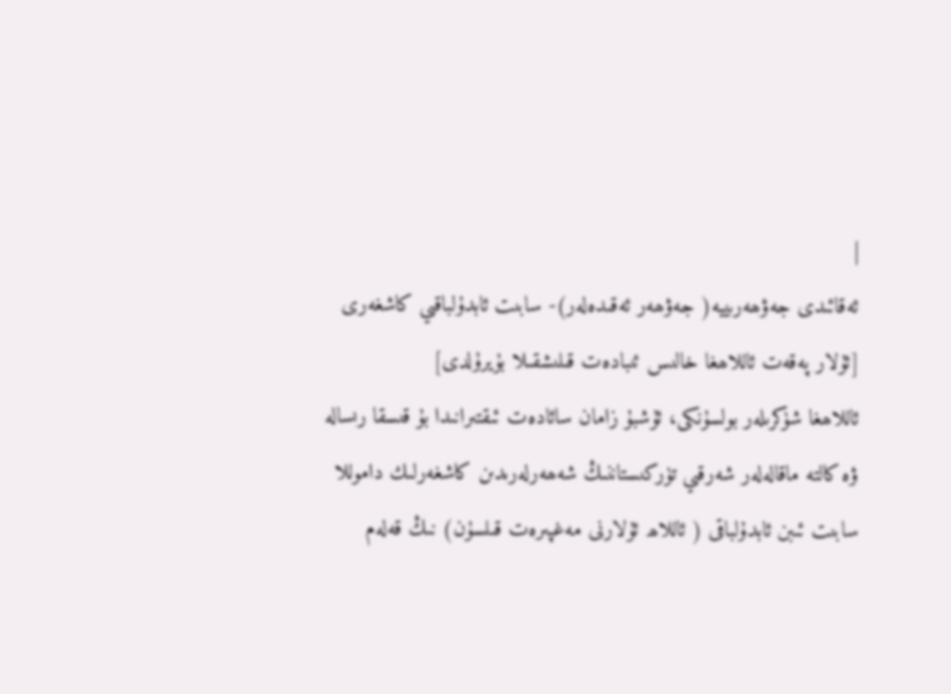|
ئەقائىدى جەۋھەرىييە( جەۋھەر ئەقىدەلەر)- سابىت ئابدۇلباقىي كاشغەرى
[ئۇلار پەقەت ئاللاھغا خالىس ئىبادەت قىلىشقىلا بۇيرۇلدى]
ئاللاھغا شۈكرىلەر بولسۇنكى، ئۇشبۇ زامان سائادەت ئىقتىرانىدا بۇ قىسقا رىسالە ۋە كالتە ماقالەلەر شەرقىي تۈركىستاننىڭ شەھەرلەرىدىن كاشغەرلىك داموللا سابىت ئىبن ئابدۇلباقى ( ئاللاھ ئۇلارنى مەغپىرەت قىلسۇن) نىڭ قەلەم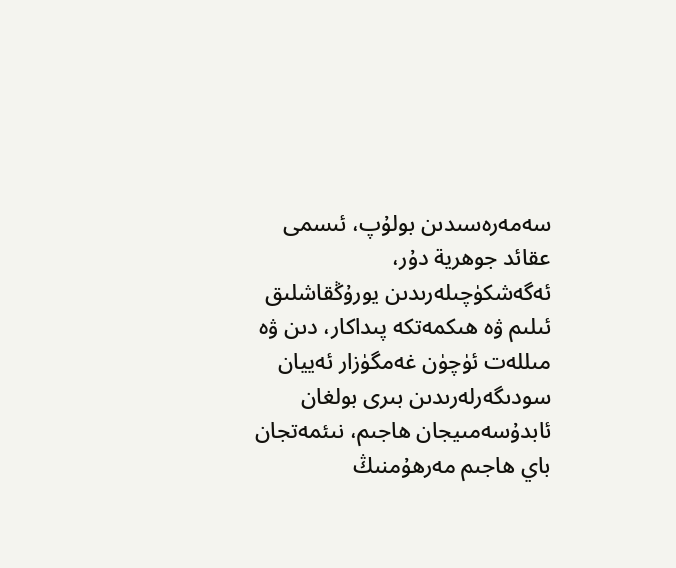سەمەرەسىدىن بولۇپ، ئىسمى عقائد جوهرية دۇر، ئەگەشكۈچىلەرىدىن يورۇڭقاشلىق ئىلىم ۋە ھىكمەتكە پىداكار، دىن ۋە مىللەت ئۈچۈن غەمگۈزار ئەييان سودىگەرلەرىدىن بىرى بولغان ئابدۇسەمىيجان ھاجىم، نىئمەتجان باي ھاجىم مەرھۇمنىڭ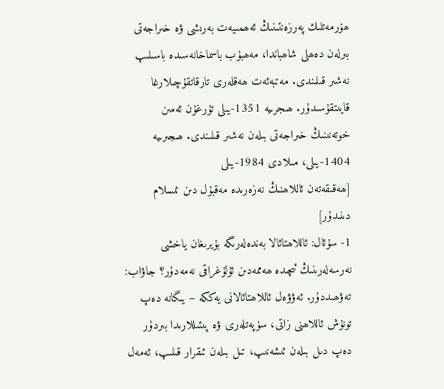ھۆرمەتلىك پەرزەنتىنىڭ ئەھمىيەت بەرىشى ۋە خىراجەتى بىرلەن دەھلى شاھباندا، مەھبۇب باسماخانەسىدە باسىلىپ نەشىر قىلىندى. مەتبەئەت ھەقلەرى تارقاتقۇچىلارغا قايىتقۇسىدۇر. ھىجرىيە 1351-يىلى تۇرغۇن ئەمىن خوتەنىنىڭ خىراجەتى بىلەن نەشىر قىلىندى. ھىجىرىيە 1404-يىلى، مىلادى 1984-يىلى
[ھەقىقەتەن ئاللاھنىڭ نەزەرىدە مەقبۇل دىن ئىسلام دىنىدۇر]
1- سۇئال: ئاللاھتائالا بەندەلەرىگە بۇيرىغان ياخشى نەرسەلەرىنىڭ ئىچىدە ھەممەدىن ئۇلۇغراقى نەمەدۇر؟ جاۋاب: تەۋھىددۇر. ئەۋۋەل ئاللاھتائالانى يەككە – يىگانە دەپ تونۇش ئاللاھنى زاتى، سۈپەتلەرى ۋە پىئىللارىدا بىردۇر دەپ دىل بىلەن ئىشەنىپ، تىل بىلەن ئىقرار قىلىپ، ئەمەل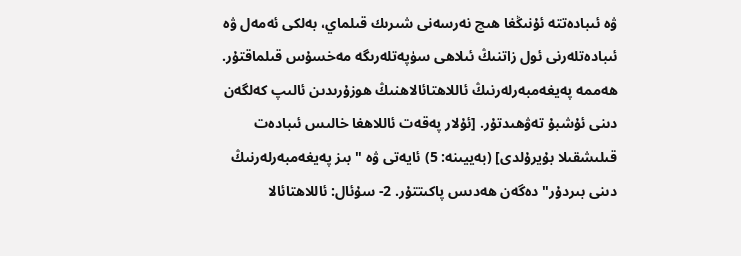ۋە ئىبادەتتە ئۇنىڭغا ھىچ نەرسەنى شىرىك قىلماي، بەلكى ئەمەل ۋە ئىبادەتلەرنى ئول زاتنىڭ ئىلاھى سۈپەتلەرىگە مەخسۇس قىلماقتۇر. ھەممە پەيغەمبەرلەرنىڭ ئاللاھتائالاھنىڭ ھوزۇرىدىن ئالىپ كەلگەن دىنى ئۇشبۇ تەۋھىدتۇر. [ئۇلار پەقەت ئاللاھغا خالىس ئىبادەت قىلىشقىلا بۇيرۇلدى] (بەييىنە: 5) ئايەتى ۋە " بىز پەيغەمبەرلەرنىڭ دىنى بىردۇر" دەگەن ھەدىس پاكىتتۇر. 2- سۇئال: ئاللاھتائالا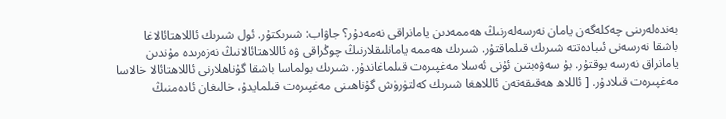بەندەلەرىنى چەكلەگەن يامان نەرسەلەرنىڭ ھەممەدىن يامانراقى نەمەدۇر؟ جاۋاب: شىرىكتۇر. ئول شىرىك ئاللاھتائالاغا باشقا نەرسەنى ئىبادەتتە شىرىك قىلماقتۇر. شىرىك ھەممە يامانلىقلارنىڭ چوڭراقى ۋە ئاللاھتائالانىڭ نەزەرىدە مۇندىن يامانراق نەرسە يوقتۇر. بۇ سەۋەبتىن ئۇنى ئەسلا مەغپىرەت قىلماغاندۇر. شىرىك بولماسا باشقا گۇناھلارنى ئاللاھتائالا خالاسا مەغپىرەت قىلادۇر. [ ئاللاھ ھەقىقەتەن ئاللاھغا شىرىك كەلتۈرۈش گۇناھىنى مەغپىرەت قىلمايدۇ، خالىغان ئادەمنىڭ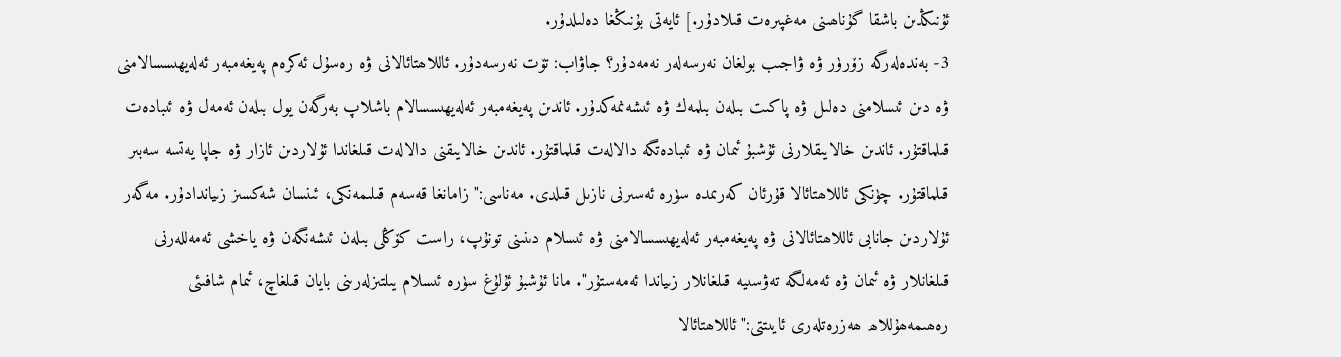ئۇنىڭدىن باشقا گۇناھىنى مەغپىرەت قىلادۇر.] ئايەتى بۇنىڭغا دەلىلدۇر.
3- بەندەلەرگە زۆرۈر ۋە ۋاجىب بولغان نەرسەلەر نەمەدۇر؟ جاۋاب: تۆت نەرسەدۇر. ئاللاھتائالانى ۋە رەسۇل ئەكرەم پەيغەمبەر ئەلەيھىسسالامنى ۋە دىن ئىسلامنى دەلىل ۋە پاكىت بىلەن بىلمەك ۋە ئىشەنمەكدۇر. ئاندىن پەيغەمبەر ئەلەيھىسسالام باشلاپ بەرگەن يول بىلەن ئەمەل ۋە ئىبادەت قىلماقتۇر. ئاندىن خالايىقلارنى ئۇشبۇ ئىمان ۋە ئىبادەتگە دالالەت قىلماقتۇر. ئاندىن خالايىقنى دالالەت قىلغاندا ئۇلاردىن ئازار ۋە جاپا يەتسە سەبىر قىلماقتۇر. چۈنكى ئاللاھتائالا قۇرئان كەرىمدە سۈرە ئەسىرنى نازىل قىلدى. مەناسى:" زامانغا قەسەم قىلىمەنكى، ئىنسان شەكسىز زىياندادۇر. مەگەر ئۇلاردىن جانابى ئاللاھتائالانى ۋە پەيغەمبەر ئەلەيھىسسالامنى ۋە ئىسلام دىنىنى تونۇپ، راست كۆڭلى بىلەن ئىشەنگەن ۋە ياخشى ئەمەللەرنى قىلغانلار ۋە ئىمان ۋە ئەمەلگە تەۋسىيە قىلغانلار زىياندا ئەمەستۇر". مانا ئۇشبۇ ئۇلۇغ سۈرە ئىسلام يىلتىزلەرىنى بايان قىلغاچ، ئىمام شاڧىئى رەھىمەھۇللاھ ھەزرەتلەرى ئايىتتى:" ئاللاھتائالا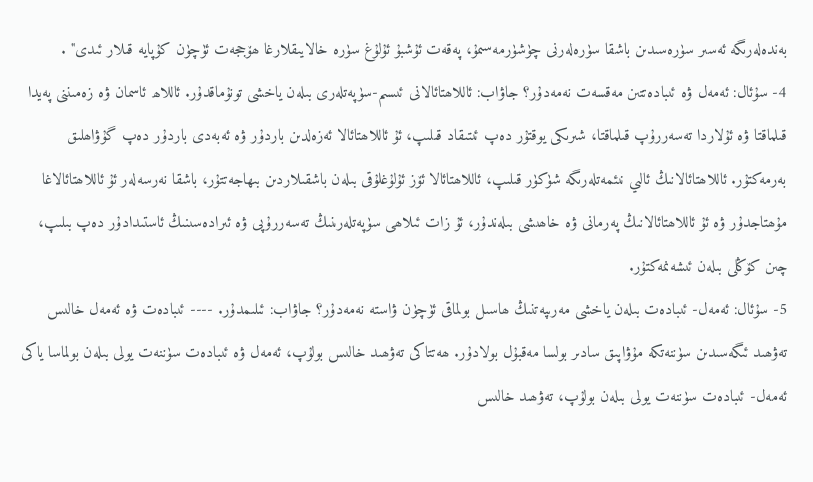بەندەلەرىگە ئەسىر سۈرەسىدىن باشقا سۈرەلەرنى چۈشۈرمەسىمۇ، پەقەت ئۇشبۇ ئۇلۇغ سۈرە خالايىقلارغا ھۆججەت ئۈچۈن كۇپايە قىلار ئىدى" .
4- سۇئال: ئەمەل ۋە ئىبادەتتىن مەقسەت نەمەدۇر؟ جاۋاب: ئاللاھتائالانى ئىسىم-سۈپەتلەرى بىلەن ياخشى تونۇماقدۇر. ئاللاھ ئاسمان ۋە زەمىننى پەيدا قىلماقتا ۋە ئۇلاردا تەسەررۇپ قىلماقتا، شىرىكى يوقتۇر دەپ ئىتىقاد قىلىپ، ئۇ ئاللاھتائالا ئەزەلدىن باردۇر ۋە ئەبەدى باردۇر دەپ گۇۋاھلىق بەرمەكتۇر. ئاللاھتائالانىڭ ئالىي نىئمەتلەرىگە شۈكۈر قىلىپ، ئاللاھتائالا ئۆز ئۇلۇغلۇقى بىلەن باشقىلاردىن بىھاجەتتۇر، باشقا نەرسەلەر ئۇ ئاللاھتائالاغا مۇھتاجدۇر ۋە ئۇ ئاللاھتائالانىڭ پەرمانى ۋە خاھىشى بىلەندۇر، ئۇ زات ئىلاھى سۈپەتلەرىنىڭ تەسەررۇپى ۋە ئىرادەسىنىڭ ئاستىدادۇر دەپ بىلىپ، چىن كۆڭلى بىلەن ئىشەنمەكتۇر.
5- سۇئال: ئەمەل- ئىبادەت بىلەن ياخشى مەرىپەتنىڭ ھاسىل بولماقى ئۈچۈن ۋاستە نەمەدۇر؟ جاۋاب: ئىلىمدۇر. ---- ئىبادەت ۋە ئەمەل خالىس تەۋھىد ئىگەسىدىن سۈننەتكە مۇۋاپىق سادىر بولسا مەقبۇل بولادۇر. ھەتتاكى تەۋھىد خالىس بولۇپ، ئەمەل ۋە ئىبادەت سۈننەت يولى بىلەن بولماسا ياكى ئەمەل- ئىبادەت سۈننەت يولى بىلەن بولۇپ، تەۋھىد خالىس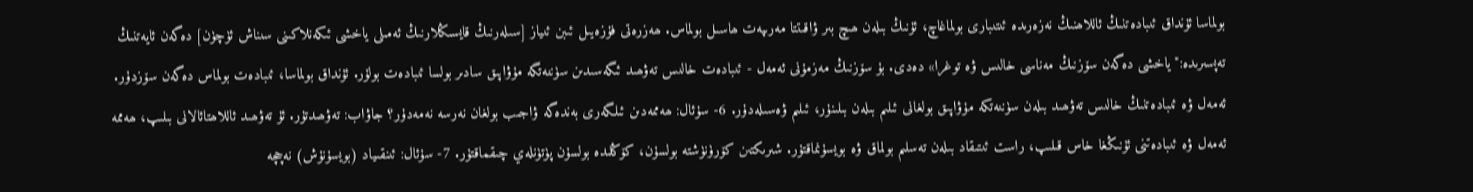بولماسا ئۇنداق ئىبادەتنىڭ ئاللاھنىڭ نەزەرىدە ئىتىبارى بولماغاچ، ئۇنىڭ بىلەن ھىچ بىر ۋاقىتتا مەرىپەت ھاسىل بولماس. ھەزرەتى ڧۇزەيىل ئىبن ئىياز [سىلەرنىڭ قايسىڭلارنىڭ ئەمىلى ياخشى ئىكەنلاكىنى سىناش ئۈچۈن] دەگەن ئايەتنىڭ تەپسىرىدە:" ياخشى دەگەن سۆزنىڭ مەناسى خالىس ۋە توغرا» دەدى. بۇ سۆزنىڭ مەزمۇنى ئەمەل - ئىبادەت خالىس تەۋھىد ئىگەسىدىن سۈننەتگە مۇۋاپىق سادىر بولسا ئىبادەت بولۇر. ئۇنداق بولماسا، ئىبادەت بولماس دەگەن سۆزدۇر. ئەمەل ۋە ئىبادەتنىڭ خالىس تەۋھىد بىلەن سۈننەتكە مۇۋاپىق بولغانى ئىلىم بىلەن بىلىنۇر، ئىلىم ۋەسىلەدۇر. 6- سۇئال: ھەممەدىن ئىلگەرى بەندەگە ۋاجىب بولغان نەرسە نەمەدۇر؟ جاۋاب: تەۋھىدتۇر. ئۇ تەۋھىد ئاللاھتائالانى بىلىپ، ھەممە ئەمەل ۋە ئىبادەتنى ئۇنىڭغا خاس قىلىپ، راست ئىتىقاد بىلەن تەسلىم بولماق ۋە بويسۇنماقتۇر. شىرىكتىن كۆرۈنۈشتە بولسۇن، كۆڭلىدە بولسۇن پۈتۈنلەي چىقماقتۇر. 7- سۇئال: ئىنقىياد (بويسۇنۇش) نەچچە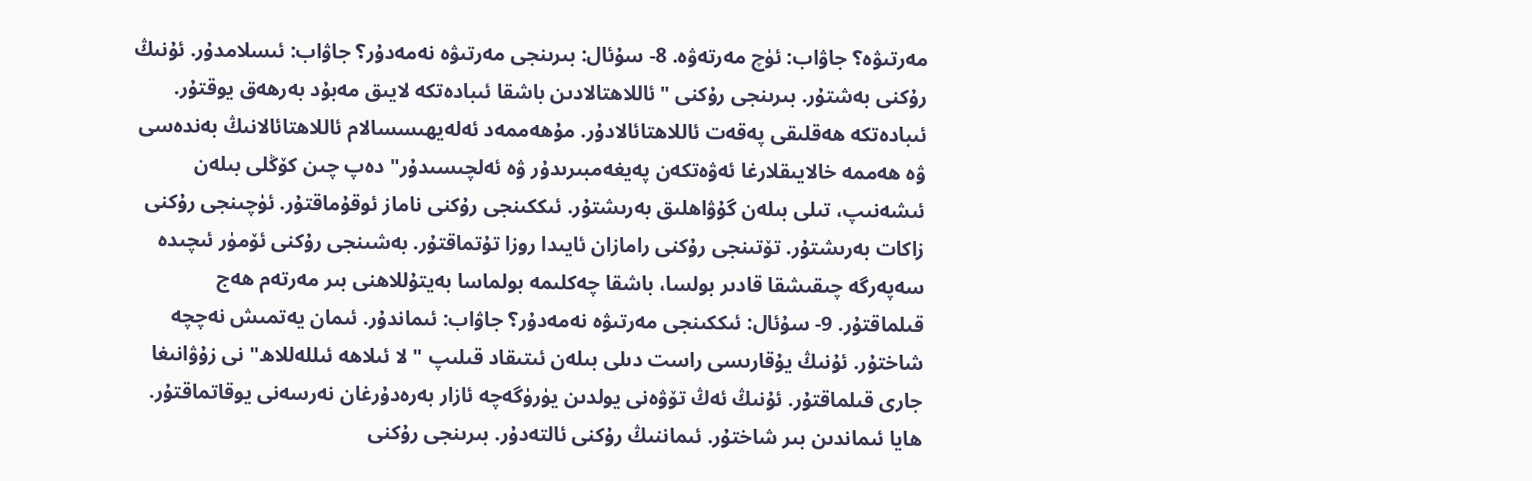مەرتىۋە؟ جاۋاب: ئۈچ مەرتەۋە. 8- سۇئال: بىرىنجى مەرتىۋە نەمەدۇر؟ جاۋاب: ئىسلامدۇر. ئۇنىڭ رۇكنى بەشتۇر. بىرىنجى رۇكنى "ئاللاھتالادىن باشقا ئىبادەتكە لايىق مەبۇد بەرھەق يوقتۇر. ئىبادەتكە ھەقلىقى پەقەت ئاللاھتائالادۇر. مۇھەممەد ئەلەيھىسسالام ئاللاھتائالانىڭ بەندەسى ۋە ھەممە خالايىقلارغا ئەۋەتكەن پەيغەمبىرىدۇر ۋە ئەلچىسىدۇر" دەپ چىن كۆڭلى بىلەن ئىشەنىپ، تىلى بىلەن گۇۋاھلىق بەرىشتۇر. ئىككىنجى رۇكنى ناماز ئوقۇماقتۇر. ئۈچىنجى رۇكنى زاكات بەرىشتۇر. تۆتىنجى رۇكنى رامازان ئايىدا روزا تۇتماقتۇر. بەشىنجى رۇكنى ئۆمۈر ئىچىدە سەپەرگە چىقىشقا قادىر بولسا، باشقا چەكلىمە بولماسا بەيتۇللاھنى بىر مەرتەم ھەج قىلماقتۇر. 9- سۇئال: ئىككىنجى مەرتىۋە نەمەدۇر؟ جاۋاب: ئىماندۇر. ئىمان يەتمىش نەچچە شاختۇر. ئۇنىڭ يۇقارىسى راست دىلى بىلەن ئىتىقاد قىلىپ " لا ئىلاھە ئىللەللاھ" نى زۇۋانىغا جارى قىلماقتۇر. ئۇنىڭ ئەڭ تۆۋەنى يولدىن يۈرۈگەچە ئازار بەرەدۇرغان نەرسەنى يوقاتماقتۇر. ھايا ئىماندىن بىر شاختۇر. ئىماننىڭ رۇكنى ئالتەدۇر. بىرىنجى رۇكنى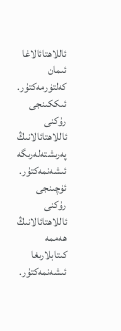ئاللاھتائالاغا ئىمان كەلتۈرمەكتۇر. ئىككىنجى رۇكنى ئاللاھتائالانىڭ پەرىشتەلەرىگە ئىشەنمەكتۇر. ئۈچىنجى رۇكنى ئاللاھتائالانىڭ ھەممە كىتابلارىغا ئىشەنمەكتۇر.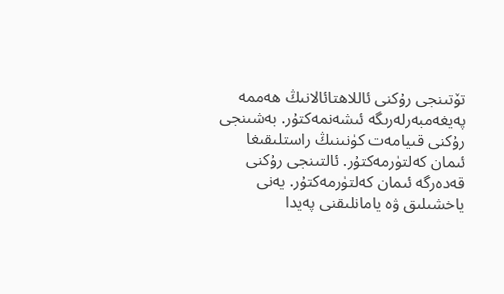تۆتىنجى رۇكنى ئاللاھتائالانىڭ ھەممە پەيغەمبەرلەرىگە ئىشەنمەكتۇر. بەشىنجى رۇكنى قىيامەت كۈنىنىڭ راستلىقىغا ئىمان كەلتۈرمەكتۇر. ئالتىنجى رۇكنى قەدەرگە ئىمان كەلتۈرمەكتۇر. يەنى ياخشىلىق ۋە يامانلىقنى پەيدا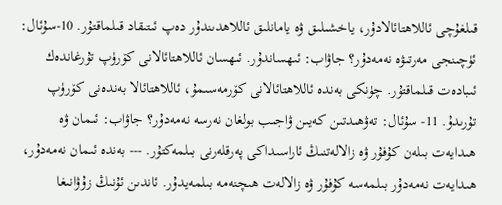قىلغۇچى ئاللاھتائالادۇر، ياخشىلىق ۋە يامانلىق ئاللاھدىندۇر دەپ ئىتىقاد قىلماقتۇر. 10-سۇئال: ئۈچىنجى مەرتىۋە نەمەدۇر؟ جاۋاب: ئىھساندۇر. ئىھسان ئاللاھتائالانى كۆرۈپ تۇرغاندەك ئىبادەت قىلماقتۇر. چۈنكى بەندە ئاللاھتائالانى كۆرمەسىمۇ، ئاللاھتائالا بەندەنى كۆرۈپ تۇرىدۇ. 11- سۇئال: تەۋھىدتىن كەيىن ۋاجىب بولغان نەرسە نەمەدۇر؟ جاۋاب: ئىمان ۋە ھىدايەت بىلەن كۇڧۇر ۋە زالالەتنىڭ ئاراسىداكى پەرقلەرنى بىلمەكتۇر. --- بەندە ئىمان نەمەدۇر، ھىدايەت نەمەدۇر بىلمەسە كۇڧۇر ۋە زالالەت ھىچنەمە بىلمەيدۇر. ئاندىن ئۇنىڭ زۇۋانىغا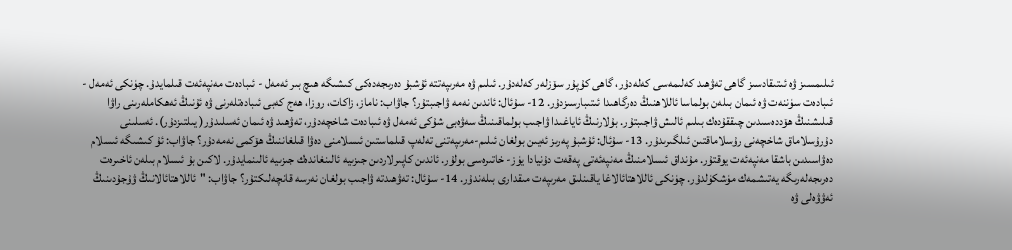ئىلىمسىز ۋە ئىتىقادسىز گاھى تەۋھىد كەلىمەسى كەلەدۇر، گاھى كۇپۇر سۆزلەر كەلەدۇر. ئىلىم ۋە مەرىپەتتە ئۇشبۇ دەرىجەدەكى كىشىگە ھىچ بىر ئەمەل - ئىبادەت مەنپەئەت قىلمايدۇ. چۈنكى ئەمەل - ئىبادەت سۈننەت ۋە ئىمان بىلەن بولماسا ئاللاھنىڭ دەرگاھىدا ئىتىبارسىزدۇر. 12- سۇئال: ئاندىن نەمە ۋاجىبتۇر؟ جاۋاب: ناماز، زاكات، روزا، ھەج كەبى ئىبادەتلەرنى ۋە ئۇنىڭ ئەھكاملەرىنى راۋا قىلىشنىڭ ھۆددەسىدىن چىققۇدەك بىلىم ئالىش ۋاجىبتۇر. بۇلارنىڭ ئاياغىدا ۋاجىب بولماقىنىڭ سەۋەبى شۇكى ئەمەل ۋە ئىبادەت شاخچەدۇر، تەۋھىد ۋە ئىمان ئەسلىدۇر( يىلتىزدۇر). ئەسلىنى دۇرۇسلاماق شاخچەنى رۇسلاماقتىن ئىلگىرىدۇر. 13- سۇئال: ئۇشبۇ پەرىز ئەيىن بولغان ئىلىم-مەرىپەتنى تەلەپ قىلماستىن ئىسلامنى دەۋا قىلغاننىڭ ھۆكمى نەمەدۇر؟ جاۋاب: ئۇ كىشىگە ئىسلام دەۋاسىدىن باشقا مەنپەئەت يوقتۇر. مۇنداق ئىسلامنىڭ مەنپەئەتى پەقەت دۇنيادا يۈز- خاتىرەسى بولۇر. ئاندىن كاپىرلاردىن جىزىيە ئالىنغاندەك جىزىيە ئالىنمايدۇر. لاكىن بۇ ئىسلام بىلەن ئاخىرەت دەرىجەلەرىگە يەتىشمەك مۈشكۈلدۇر. چۈنكى ئاللاھتائالاغا ياقىنلىق مەرىپەت مىقدارى بىلەندۇر. 14- سۇئال: تەۋھىدتە ۋاجىب بولغان نەرسە قانچەلىكتۇر؟ جاۋاب: "ئاللاھتائالانىڭ ۋۇجۇدىنىڭ ئەۋۋەلى ۋە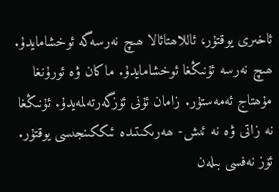ئاخىرى يوقتۇر، ئاللاھتائالا ھىچ نەرسەگە ئوخشامايدۇ. ھىچ نەرسە ئۇنىڭغا ئوخشامايدۇ. ماكان ۋە ئورۇنغا مۇھتاج ئەمەستۇر. زامان ئۇنى ئۆزگەرتەلمەيدۇ. ئۇنىڭغا نە زاتى ۋە نە ئىش- ھەرىكىتىدە ئىككىنجىسى يوقتۇر. ئۆز نەڧسى بىلەن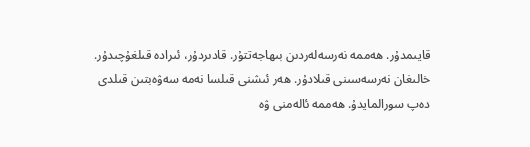قايىمدۇر. ھەممە نەرسەلەردىن بىھاجەتتۇر. قادىردۇر، ئىرادە قىلغۇچىدۇر. خالىغان نەرسەسىنى قىلادۇر. ھەر ئىشنى قىلسا نەمە سەۋەبتىن قىلدى دەپ سورالمايدۇ. ھەممە ئالەمنى ۋە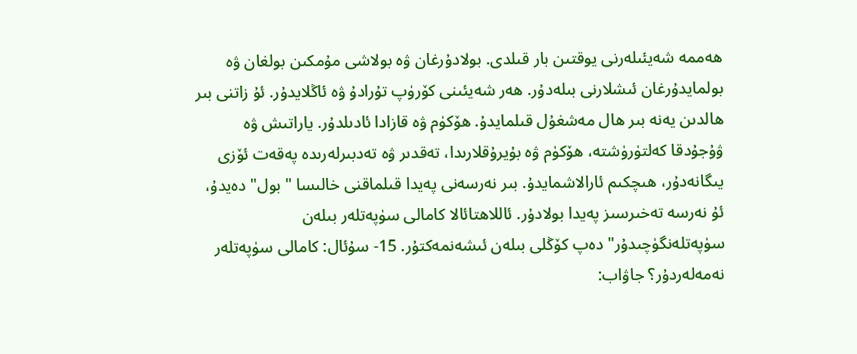ھەممە شەيئىلەرنى يوقتىن بار قىلدى. بولادۇرغان ۋە بولاشى مۇمكىن بولغان ۋە بولمايدۇرغان ئىشلارنى بىلەدۇر. ھەر شەيئىنى كۆرۈپ تۇرادۇ ۋە ئاڭلايدۇر. ئۇ زاتنى بىر ھالدىن يەنە بىر ھال مەشغۇل قىلمايدۇ. ھۆكۈم ۋە قازادا ئادىلدۇر. ياراتىش ۋە ۋۇجۇدقا كەلتۈرۈشتە، ھۆكۈم ۋە بۇيرۇقلارىدا، تەقدىر ۋە تەدبىرلەرىدە پەقەت ئۆزى يىگانەدۇر، ھىچكىم ئارالاشمايدۇ. بىر نەرسەنى پەيدا قىلماقنى خالىسا " بول" دەيدۇ، ئۇ نەرسە تەخىرسىز پەيدا بولادۇر. ئاللاھتائالا كامالى سۈپەتلەر بىلەن سۈپەتلەنگۈچىدۇر" دەپ كۆڭلى بىلەن ئىشەنمەكتۇر. 15- سۇئال: كامالى سۈپەتلەر نەمەلەردۇر؟ جاۋاب: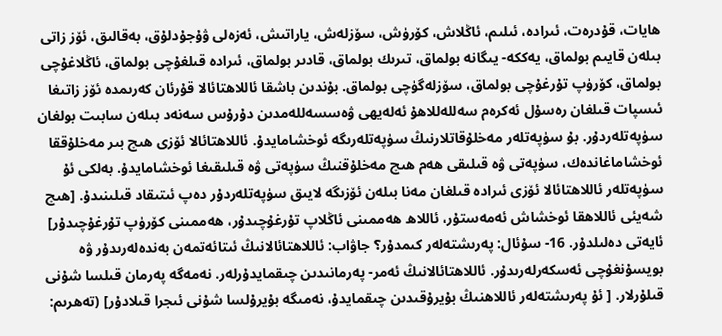ھايات، قۇدرەت، ئىرادە، ئىلىم، ئاڭلاش، كۆرۈش، سۆزلەش، ياراتىش، ئەزەلى ۋۇجۇدلۇق، بەقالىق، ئۆز زاتى بىلەن قايىم بولماق، يەككە- يىگانە بولماق، تىرىك بولماق، قادىر بولماق، ئىرادە قىلغۇچى بولماق، ئاڭلاغۇچى بولماق، كۆرۈپ تۇرغۇچى بولماق، سۆزلەگۈچى بولماق. بۇندىن باشقا ئاللاھتائالا قۇرئان كەرىمدە ئۆز زاتىغا ئىسپات قىلغان رەسۇل ئەكرەم سەللەللاھۇ ئەلەيھى ۋەسسەللەمدىن دۇرۇس سەنەد بىلەن سابىت بولغان سۈپەتلەردۇر. بۇ سۈپەتلەر مەخلۇقاتلارنىڭ سۈپەتلەرىگە ئوخشامايدۇ. ئاللاھتائالا ئۆزى ھىچ بىر مەخلۇققا ئوخشاماغاندەك، سۈپەتى ۋە قىلىقى ھەم ھىچ مەخلۇقنىڭ سۈپەتى ۋە قىلىقىغا ئوخشامايدۇ. بەلكى ئۇ سۈپەتلەر ئاللاھتائالا ئۆزى ئىرادە قىلغان مەنا بىلەن ئۆزىگە لايىق سۈپەتلەردۇر دەپ ئىتىقاد قىلىنىدۇ. [ھىچ شەيئى ئاللاھقا ئوخشاش ئەمەستۇر، ئاللاھ ھەممىنى ئاڭلاپ تۇرغۇچىدۇر، ھەممىنى كۆرۈپ تۇرغۇچىدۇر] ئايەتى دەلىلدۇر. 16- سۇئال: پەرىشتەلەر كىمدۇر؟ جاۋاب: ئاللاھتائالانىڭ ئىتائەتمەن بەندەلەرىدۇر ۋە بويسۇنغۇچى ئەسكەرلەرىدۇر. ئاللاھتائالانىڭ ئەمر- پەرمانىدىن چىقمايدۇرلەر. نەمەگە پەرمان قىلسا شۇنى قىلۇرلار. [ ئۇ پەرىشتەلەر ئاللاھنىڭ بۇيرۇقىدىن چىقمايدۇ، نەمىگە بۇيرۇلسا شۇنى ئىجرا قىلادۇر] (تەھرىم: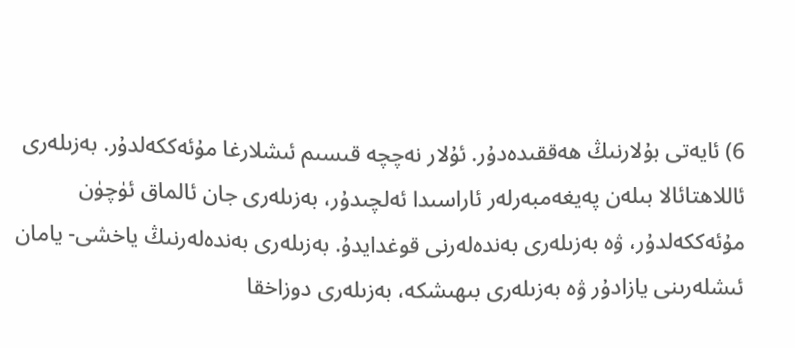6) ئايەتى بۇلارنىڭ ھەققىدەدۇر. ئۇلار نەچچە قىسىم ئىشلارغا مۇئەككەلدۇر. بەزىلەرى ئاللاھتائالا بىلەن پەيغەمبەرلەر ئاراسىدا ئەلچىدۇر، بەزىلەرى جان ئالماق ئۈچۈن مۇئەككەلدۇر، ۋە بەزىلەرى بەندەلەرنى قوغدايدۇ. بەزىلەرى بەندەلەرنىڭ ياخشى- يامان ئىشلەرىنى يازادۇر ۋە بەزىلەرى بىھىشكە، بەزىلەرى دوزاخقا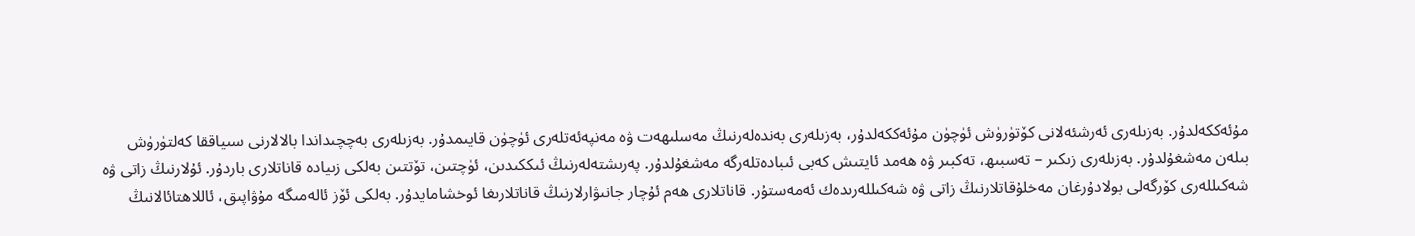مۇئەككەلدۇر. بەزىلەرى ئەرشئەلانى كۆتۈرۈش ئۈچۈن مۇئەككەلدۇر، بەزىلەرى بەندەلەرنىڭ مەسلىھەت ۋە مەنپەئەتلەرى ئۈچۈن قايىمدۇر. بەزىلەرى بەچچىداندا بالالارنى سىياققا كەلتۈرۈش بىلەن مەشغۇلدۇر. بەزىلەرى زىكىر – تەسبىھ، تەكبىر ۋە ھەمد ئايتىش كەبى ئىبادەتلەرگە مەشغۇلدۇر. پەرىشتەلەرنىڭ ئىككىدىن، ئۈچتىن، تۆتتىن بەلكى زىيادە قاناتلارى باردۇر. ئۇلارنىڭ زاتى ۋە شەكىللەرى كۆرگەلى بولادۇرغان مەخلۇقاتلارنىڭ زاتى ۋە شەكىللەرىدەك ئەمەستۇر. قاناتلارى ھەم ئۇچار جانىۋارلارنىڭ قاناتلارىغا ئوخشامايدۇر. بەلكى ئۆز ئالەمىگە مۇۋاپىق، ئاللاھتائالانىڭ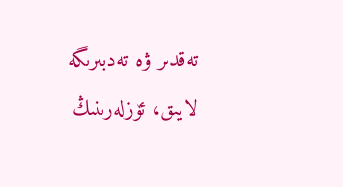تەقدىر ۋە تەدبىرىگە لايىق، ئۆزلەرىنىڭ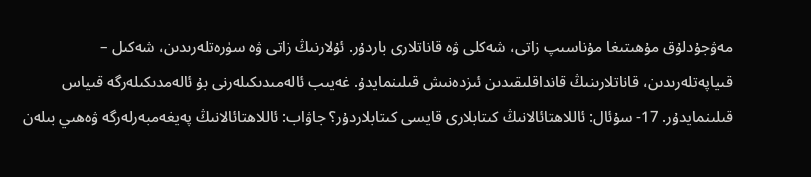مەۋجۇدلۇق مۇھىتىغا مۇناسىپ زاتى، شەكلى ۋە قاناتلارى باردۇر. ئۇلارنىڭ زاتى ۋە سۈرەتلەرىدىن، شەكىل – قىياپەتلەرىدىن، قاناتلارىنىڭ قانداقلىقىدىن ئىزدەنىش قىلىنمايدۇ. غەيىب ئالەمىدىكىلەرنى بۇ ئالەمدىكىلەرگە قىياس قىلىنمايدۇر. 17- سۇئال: ئاللاھتائالانىڭ كىتابلارى قايسى كىتابلاردۇر؟ جاۋاب: ئاللاھتائالانىڭ پەيغەمبەرلەرگە ۋەھىي بىلەن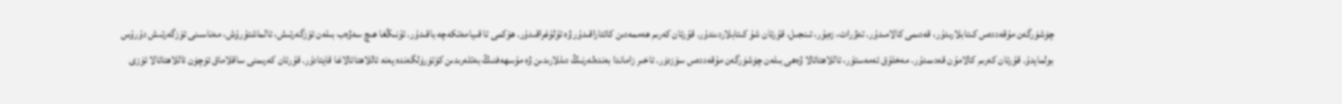چۈشۈرگەن مۇقەددەس كىتابلارىدۇر، قەدىمى كالامىدۇر. تەۋرات، زەبۇر، ئىنجىل، قۇرئان شۇ كىتابلاردىندۇر. قۇرئان كەرىم ھەممەدىن كاتتاراقىدۇر ۋە ئۇلۇغراقىدۇر. ھۆكمى تا قىيامەتكەچە باقىدۇر. ئۇنىڭغا ھىچ سەۋەب بىلەن ئۆزگەرتىش، ئالماشتۇرۇش، مەناسىنى ئۆزگەرتىش دۇرۇس بولمايدۇ. قۇرئان كەرىم كالامۇن قەدىمدۇر. مەخلۇق ئەمەستۇر، ئاللاھتائالا ۋەھى بىلەن چۈشۈرگەن مۇقەددەس سۆزدۈر. ئاخىر زاماندا بەندەلەرنىڭ دىللارىدىن ۋە مۇسھەڧنىڭ بەتلەرىدىن كۆتۈرۈلگەندە يەنە ئاللاھتائالاغا قايتادۇر. قۇرئان كەرىمنى ساقلاماق ئۈچۈن ئاللاھتائالا ئۆزى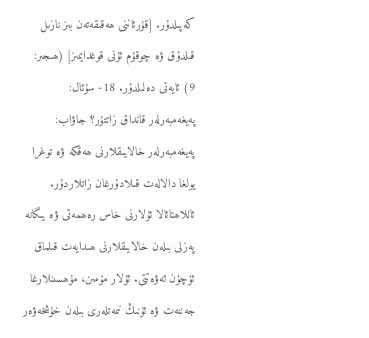كەپىلدۇر. [قۇرئاننى ھەقىقەتەن بىز نازىل قىلدۇق ۋە چوقۇم ئۇنى قوغدايمىز] (ھىجىر: 9) ئايەتى دەلىلدۇر. 18- سۇئال: پەيغەمبەرلەر قانداق زاتتۇر؟ جاۋاب: پەيغەمبەرلەر خالايىقلارنى ھەقكە ۋە توغرا يولغا دالالەت قىلادۇرغان زاتلاردۇر. ئاللاھتائالا ئۇلارنى خاس رەھمەتى ۋە يىگانە پەزلى بىلەن خالايىقلارنى ھىدايەت قىلماق ئۈچۈن ئەۋەتتى. ئۇلار مۆمىن، مۇھسىنلارغا جەننەت ۋە ئۇنىڭ نىمەتلەرى بىلەن خۇشخەۋەر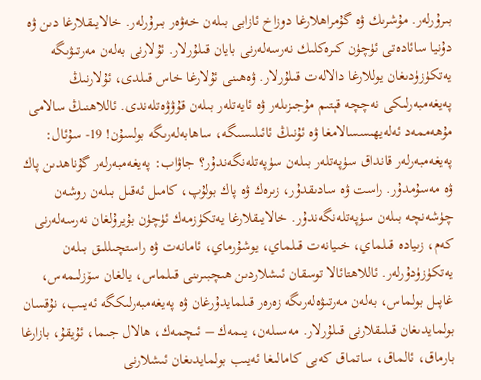بىرۇرلەر. مۇشرىك ۋە گۇمراھلارغا دوزاخ ئازابى بىلەن خەۋەر بىرۇرلەر. خالايىقلارغا دىن ۋە دۇنيا سائادەتى ئۈچۈن كىرەكلىك نەرسەلەرنى بايان قىلۇرلار. ئۇلارنى بەلەن مەرتىۋىگە يەتكۈزۈدىغان يوللارغا دالالەت قىلۇرلار. ۋەھىنى ئۇلارغا خاس قىلدى، ئۇلارنىڭ پەيغەمبەرلىكى نەچچە قېتىم مۇجىزىلەر ۋە ئايەتلەر بىلەن قۇۋۋەتلەندى. ئاللاھنىڭ سالامى مۇھەممەد ئەلەيھىسسالامغا ۋە ئۇنىڭ ئائىلىسىگە، ساھابەلەرىگە بولسۇن! 19- سۇئال: پەيغەمبەرلەر قانداق سۈپەتلەر بىلەن سۈپەتلەنگەندۇر؟ جاۋاب: پەيغەمبەرلەر گۇناھدىن پاك ۋە مەسۇمدۇر. راست ۋە سادىقدۇر، زىرەك ۋە پاك بولۇپ، كامىل ئەقىل بىلەن روشەن چۈشەنچە بىلەن سۈپەتلەنگەندۇر. خالايىقلارغا يەتكۈزمەك ئۈچۈن بۇيرۇلغان نەرسەلەرنى كەم، زىيادە قىلماي، خىيانەت قىلماي، يوشۇرماي، ئامانەت ۋە راستچىللىق بىلەن يەتكۈزۈدۇرلەر. ئاللاھتائالا توسقان ئىشلاردىن ھىچبىرىنى قىلماس، يالغان سۆزلىمەس، غاپىل بولماس، بەلەن مەرتىۋەلەرىگە زەرەر قىلمايدۇرغان ۋە پەيغەمبەرلىكگە ئەيىب، نۇقسان بولمايدىغان قىلىقلارنى قىلۇرلار. مەسىلەن، يىمەك – ئىچمەك، ھالال جىما، ئۇيقۇ، بازارغا بارماق، ئالماق، ساتماق كەبى كامالىغا ئەيىب بولمايدىغان ئىشلارنى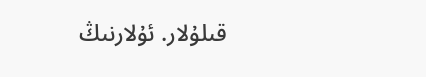قىلۇلار. ئۇلارنىڭ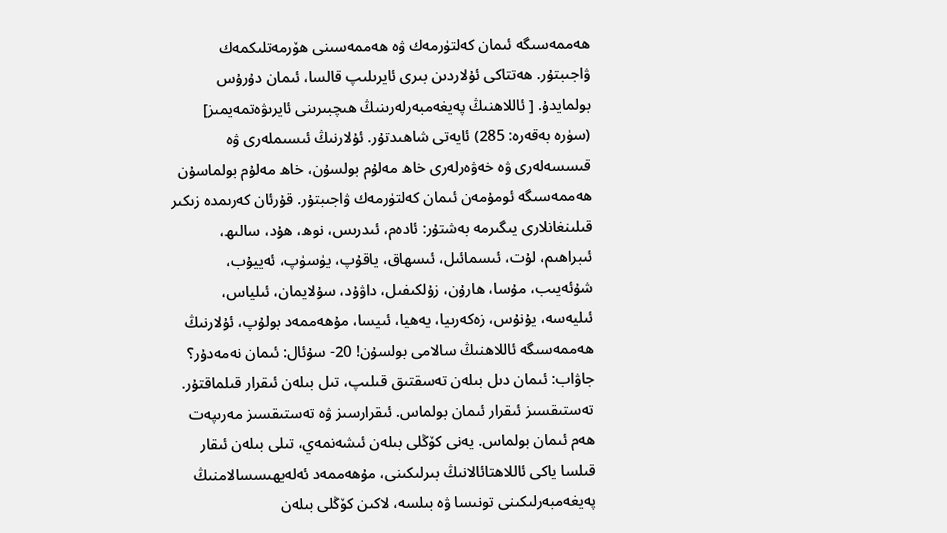ھەممەسىگە ئىمان كەلتۈرمەك ۋە ھەممەسىنى ھۆرمەتلىكمەك ۋاجىبتۇر. ھەتتاكى ئۇلاردىن بىرى ئايرىلىپ قالسا، ئىمان دۇرۇس بولمايدۇ. [ ئاللاھنىڭ پەيغەمبەرلەرىنىڭ ھىچبىرىنى ئايرىۋەتمەيمىز] (سۈرە بەقەرە: 285) ئايەتى شاھىدتۇر. ئۇلارنىڭ ئىسىملەرى ۋە قىسسەلەرى ۋە خەۋەرلەرى خاھ مەلۇم بولسۇن، خاھ مەلۇم بولماسۇن ھەممەسىگە ئومۇمەن ئىمان كەلتۈرمەك ۋاجىبتۇر. قۇرئان كەرىمدە زىكىر قىلىنغانلارى يىگىرمە بەشتۇر: ئادەم، ئىدرىس، نوھ، ھۇد، سالىھ، ئىبراھىم، لۇت، ئىسمائىل، ئىسھاق، ياقۇپ، يۈسۈپ، ئەييۇب، شۇئەيىب، مۇسا، ھارۇن، زۇلكىڧىل، داۋۇد، سۇلايمان، ئىلياس، ئىليەسە، يۇنۇس، زەكەرىيا، يەھيا، ئىيسا، مۇھەممەد بولۇپ، ئۇلارنىڭ ھەممەسىگە ئاللاھنىڭ سالامى بولسۇن! 20- سۇئال: ئىمان نەمەدۇر؟ جاۋاب: ئىمان دىل بىلەن تەسقتىق قىلىپ، تىل بىلەن ئىقرار قىلماقتۇر. تەستىقسىز ئىقرار ئىمان بولماس. ئىقرارسىز ۋە تەستىقسىز مەرىپەت ھەم ئىمان بولماس. يەنى كۆڭلى بىلەن ئىشەنمەي، تىلى بىلەن ئىقار قىلسا ياكى ئاللاھتائالانىڭ بىرلىكىنى، مۇھەممەد ئەلەيھىسسالامنىڭ پەيغەمبەرلىكىنى تونىسا ۋە بىلسە، لاكىن كۆڭلى بىلەن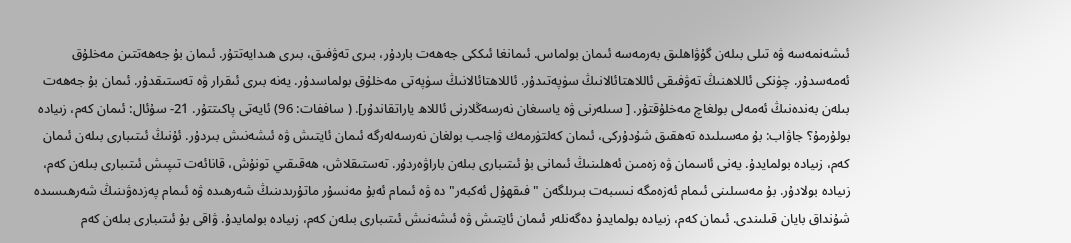ئىشەنمەسە ۋە تىلى بىلەن گۇۋاھلىق بەرمەسە ئىمان بولماس. ئىمانغا ئىككى جەھەت باردۇر، بىرى تەۋڧىق، بىرى ھىدايەتتۇر. ئىمان بۇ جەھەتتىن مەخلۇق ئەمەسدۇر. چۈنكى ئاللاھنىڭ تەۋڧىقى ئاللاھتائالانىڭ سۈپەتىدۇر. ئاللاھتائالانىڭ سۈپەتى مەخلۇق بولماسدۇر. يەنە بىرى ئىقرار ۋە تەستىقدۇر. ئىمان بۇ جەھەت بىلەن بەندەنىڭ ئەمەلى بولغاچ مەخلۇقتۇر. [ سىلەرنى ۋە ياسىغان نەرسەڭلارنى ئاللاھ ياراتقاندۇر]. ( ساڧڧات: 96) ئايەتى پاكىتتۇر. 21- سۇئال: ئىمان كەم، زىيادە بولۇرمۇ؟ جاۋاب: بۇ مەسىلىدە تەھقىق شۇدۇركى، ئىمان كەلتۈرمەك ۋاجىب بولغان نەرسەلەرگە ئىمان ئايتىش ۋە ئىشەنىش بىردۇر. ئۇنىڭ ئىتىبارى بىلەن ئىمان كەم، زىيادە بولمايدۇ. يەنى ئاسمان ۋە زەمىن ئەھلىنىڭ ئىمانى بۇ ئىتىبارى بىلەن باراۋەردۇر. تەستىقلاش، ھەقىقىي تونۇش، قانائەت تىپىش ئىتىبارى بىلەن كەم، زىيادە بولادۇر. بۇ مەسىلىنى ئىمام ئەزەمگە نىسبەت بىرىلگەن " ڧىقھۇل ئەكبەر" دە ۋە ئىمام ئەبۇ مەنسۇر ماتۇرىدىنىڭ شەرھىدە ۋە ئىمام پەزدەۋىنىڭ شەرھىسىدە شۇنداق بايان قىلىندى. ئىمان كەم، زىيادە بولمايدۇ دەگەنلەر ئىمان ئايتىش ۋە ئىشەنىش ئىتىبارى بىلەن كەم، زىيادە بولمايدۇ. ۋاقى بۇ ئىتىبارى بىلەن كەم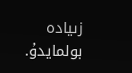زىيادە بولمايدۇ.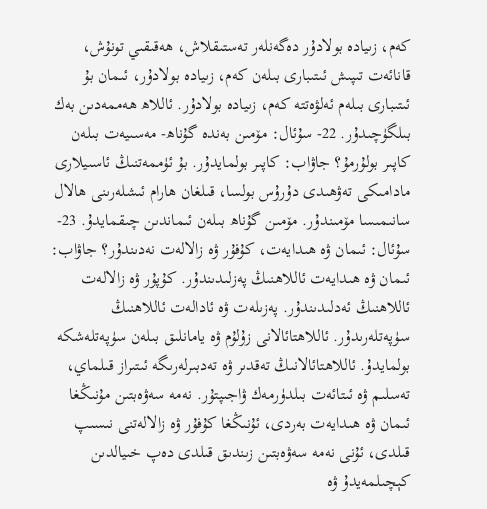كەم، زىيادە بولادۇر دەگەنلەر تەستىقلاش، ھەقىقىي تونۇش، قانائەت تىپىش ئىتىبارى بىلەن كەم، زىيادە بولادۇر، ئىمان بۇ ئىتىبارى بىلەم ئەلۋەتتە كەم، زىيادە بولادۇر. ئاللاھ ھەممەدىن بەك بىلگۈچىدۇر. 22- سۇئال: مۆمىن بەندە گۇناھ- مەسىيەت بىلەن كاپىر بولۇرمۇ؟ جاۋاب: كاپىر بولمايدۇر. بۇ ئۈممەتنىڭ ئاسىيلارى مادامىكى تەۋھىدى دۇرۇس بولسا، قىلغان ھارام ئىشلەرىنى ھالال سانىمىسا مۆمىندۇر. مۆمىن گۇناھ بىلەن ئىماندىن چىقمايدۇ. 23- سۇئال: ئىمان ۋە ھىدايەت، كۇڧۇر ۋە زالالەت نەدىندۇر؟ جاۋاب: ئىمان ۋە ھىدايەت ئاللاھنىڭ پەزلىدىندۇر. كۇپۇر ۋە زالالەت ئاللاھنىڭ ئەدلىدىندۇر. پەزىلەت ۋە ئادالەت ئاللاھنىڭ سۈپەتلەرىدۇر. ئاللاھتائالانى زۇلۇم ۋە يامانلىق بىلەن سۈپەتلەشكە بولمايدۇ. ئاللاھتائالانىڭ تەقدىر ۋە تەدبىرلەرىگە ئىتىراز قىلماي، تەسلىم ۋە ئىتائەت بىلدۈرمەك ۋاجىپتۇر. نەمە سەۋەبتىن مۇنىڭغا ئىمان ۋە ھىدايەت بەردى، ئۇنىڭغا كۇڧۇر ۋە زالالەتنى نىسىپ قىلدى، ئۇنى نەمە سەۋەبتىن زىندىق قىلدى دەپ خىيالدىن كېچىلمەيدۇ ۋە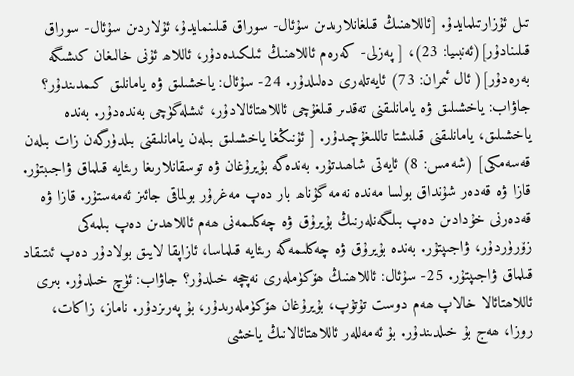تىل ئۇزارتىلمايدۇ. [ئاللاھنىڭ قىلغانلارىدىن سۇئال- سوراق قىلىنمايدۇ، ئۇلاردىن سۇئال- سوراق قىلىنادۇر](ئەنبىيا: 23)، [ پەزلى- كەرەم ئاللاھنىڭ ئىلكىدەدۇر، ئاللاھ ئۇنى خالىغان كىشىگە بەرەدۇر]( ئال ئىمران: 73) ئايەتلەرى دەلىلدۇر. 24- سۇئال: ياخشىلىق ۋە يامانلىق كىمدىندۇر؟ جاۋاب: ياخشىلىق ۋە يامانلىقنى تەقدىر قىلغۇچى ئاللاھتائالادۇر، ئىشلەگۈچى بەندەدۇر. بەندە ياخشىلىق، يامانلىقنى قىلىشتا تاللىغۇچىدۇر. [ ئۇنىڭغا ياخشىلىق بىلەن يامانلىقنى بىلدۈرگەن زات بىلەن قەسەمكى] (شەمس: 8) ئايەتى شاھىدتۇر. بەندەگە بۇيرۇغان ۋە توسقانلارىغا رىئايە قىلماق ۋاجىبتۇر. قازا ۋە قەدەر شۇنداق بولسا مەندە نەمە گۇناھ بار دەپ مەغرۇر بولماقى جائىز ئەمەستۇر. قازا ۋە قەدەرنى خۇدادىن دەپ بىلگەنلەرنىڭ بۇيرۇق ۋە چەكلىمەنى ھەم ئاللاھدىن دەپ بىلمەكى زۆرۈردۇر، ۋاجىپتۇر. بەندە بۇيرۇق ۋە چەكلىمەگە رىئايە قىلماسا، ئازاپقا لايىق بولادۇر دەپ ئىتىقاد قىلماق ۋاجىپتۇر. 25- سۇئال: ئاللاھنىڭ ھۆكۈملەرى نەچچە خىلدۇر؟ جاۋاب: ئۈچ خىلدۇر. بىرى ئاللاھتائالا خالاپ ھەم دوست تۇتۇپ، بۇيرۇغان ھۆكۈملەرىدۇر، بۇ پەرىزدۇر. ناماز، زاكات، روزا، ھەج بۇ خىلدىندۇر. بۇ ئەمەللەر ئاللاھتائالانىڭ ياخشى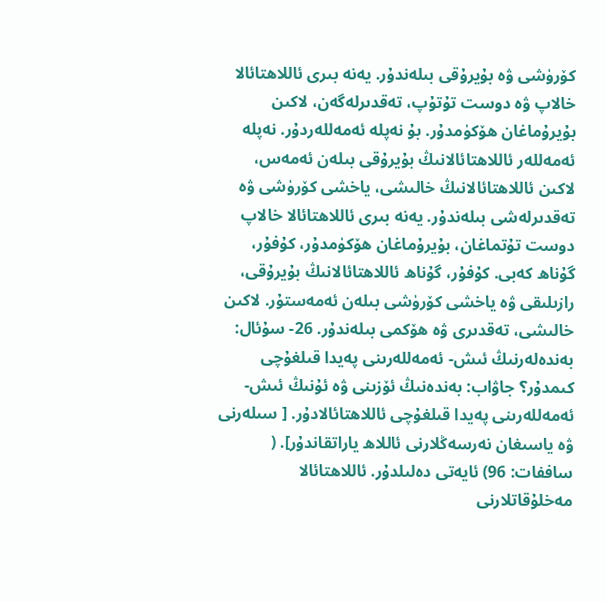كۆرۈشى ۋە بۇيرۇقى بىلەندۇر. يەنە بىرى ئاللاھتائالا خالاپ ۋە دوست تۇتۇپ، تەقدىرلەگەن، لاكىن بۇيرۇماغان ھۆكۈمدۇر. بۇ نەپلە ئەمەللەردۇر. نەپلە ئەمەللەر ئاللاھتائالانىڭ بۇيرۇقى بىلەن ئەمەس، لاكىن ئاللاھتائالانىڭ خالىشى، ياخشى كۆرۈشى ۋە تەقدىرلەشى بىلەندۇر. يەنە بىرى ئاللاھتائالا خالاپ دوست تۇتماغان، بۇيرۇماغان ھۆكۈمدۇر، كۇڧۇر، گۇناھ كەبى. كۇڧۇر، گۇناھ ئاللاھتائالانىڭ بۇيرۇقى، رازىلىقى ۋە ياخشى كۆرۈشى بىلەن ئەمەستۇر. لاكىن خالىشى، تەقدىرى ۋە ھۆكمى بىلەندۇر. 26- سۇئال: بەندەلەرنىڭ ئىش- ئەمەللەرىنى پەيدا قىلغۇچى كىمدۇر؟ جاۋاب: بەندەنىڭ ئۆزىنى ۋە ئۇنىڭ ئىش- ئەمەللەرىنى پەيدا قىلغۇچى ئاللاھتائالادۇر. [ سىلەرنى ۋە ياسىغان نەرسەڭلارنى ئاللاھ ياراتقاندۇر]. ( ساڧڧات: 96) ئايەتى دەلىلدۇر. ئاللاھتائالا مەخلۇقاتلارنى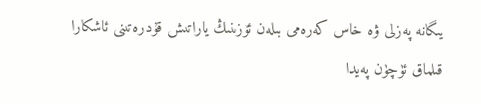يىگانە پەزلى ۋە خاس كەرەمى بىلەن ئۆزىنىڭ ياراتىش قۇدرەتىنى ئاشكارا قىلماق ئۈچۈن پەيدا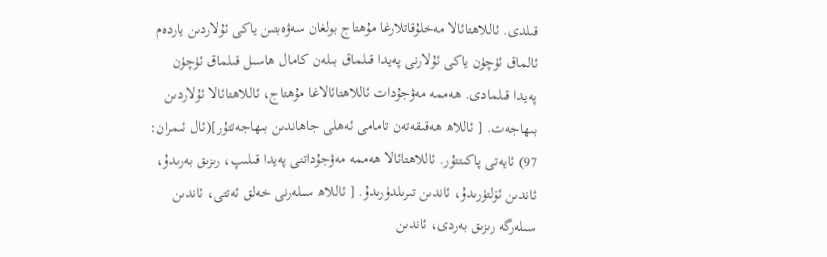قىلدى. ئاللاھتائالا مەخلۇقاتلارغا مۇھتاج بولغان سەۋەبتىن ياكى ئۇلاردىن ياردەم ئالماق ئۈچۈن ياكى ئۇلارنى پەيدا قىلماق بىلەن كامال ھاسىل قىلماق ئۈچۈن پەيدا قىلمادى. ھەممە مەۋجۇدات ئاللاھتائالاغا مۇھتاج، ئاللاھتائالا ئۇلاردىن بىھاجەت. [ ئاللاھ ھەقىقەتەن تامامى ئەھلى جاھاندىن بىھاجەتتۇر](ئال ئىمران: 97) ئايەتى پاكىتتۇر. ئاللاھتائالا ھەممە مەۋجۇداتنى پەيدا قىلىپ، رىزىق بەرىدۇ، ئاندىن ئۆلتۈرىدۇ، ئاندىن تىرىلدۈرىدۇ. [ ئاللاھ سىلەرنى خەلق ئەتتى، ئاندىن سىلەرگە رىزىق بەردى، ئاندىن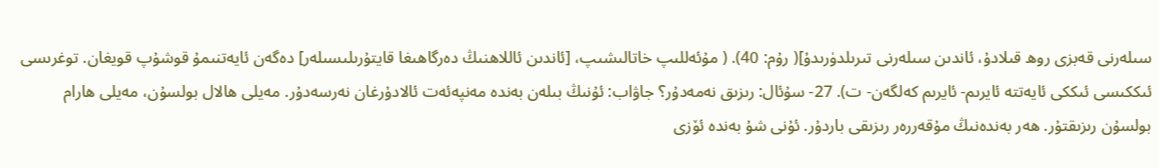سىلەرنى قەبزى روھ قىلادۇ، ئاندىن سىلەرنى تىرىلدۈرىدۇ]( رۇم: 40). ( مۇئەللىپ خاتالىشىپ، [ئاندىن ئاللاھنىڭ دەرگاھىغا قايتۇرىلىسىلەر] دەگەن ئايەتنىمۇ قوشۇپ قويغان. توغرىسى ئىككىسى ئىككى ئايەتتە ئايرىم- ئايرىم كەلگەن- ت). 27- سۇئال: رىزىق نەمەدۇر؟ جاۋاب: ئۇنىڭ بىلەن بەندە مەنپەئەت ئالادۇرغان نەرسەدۇر. مەيلى ھالال بولسۇن، مەيلى ھارام بولسۇن رىزىقتۇر. ھەر بەندەنىڭ مۇقەررەر رىزىقى باردۇر. ئۇنى شۇ بەندە ئۆزى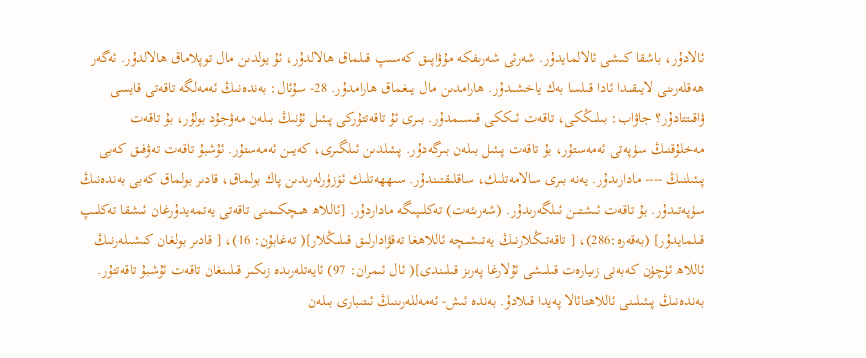ئالادۇر، باشقا كىشى ئالالمايدۇر. شەرئى شەرىڧكە مۇۋاپىق كەسىپ قىلماق ھالالدۇر، ئۇ يولدىن مال توپلاماق ھالالدۇر. ئەگەر ھەقلەرىنى لايىقىدا ئادا قىلسا بەك ياخشىدۇر. ھارامدىن مال يىغماق ھارامدۇر. 28- سۇئال: بەندەنىڭ ئەمەلگە تاقەتى قايسى ۋاقىتتادۇر؟ جاۋاب: بىلىڭكى، تاقەت ئىككى قىسىمدۇر. بىرى ئۇ تاقەتتۇركى پىئىل ئۇنىڭ بىلەن مەۋجۇد بولۇر، بۇ تاقەت مەخلۇقنىڭ سۈپەتى ئەمەستۇر، بۇ تاقەت پىئىل بىلەن بىرگەدۇر. پىئىلدىن ئىلگىرى، كەيىن ئەمەستۇر. ئۇشبۇ تاقەت تەۋڧىق كەبى پىئىلنىڭ ---- مادارىدۇر. يەنە بىرى سالامەتلىك، ساقلىقتىندۇر. سىھھەتلىك ئۆزۈرلەرىدىن پاك بولماق، قادىر بولماق كەبى بەندەنىڭ سۈپەتىدۇر. بۇ تاقەت ئىشتىن ئىلگەرىدۇر. (شەرىئەت) تەكلىپىگە ماداردۇر. [ئاللاھ ھىچكىمنى تاقەتى يەتمەيدۇرغان ئىشقا تەكلىپ قىلمايدۇر] (بەقەرە:286)، [ تاقەتىڭلارنىڭ يەتىشىچە ئاللاھغا تەقۋادارلىق قىلىڭلار]( تەغابۇن: 16)، [ قادىر بولغان كىشىلەرنىڭ ئاللاھ ئۈچۈن كەبەنى زىيارەت قىلىشى ئۇلارغا پەرىز قىلىندى]( ئال ئىمران: 97) ئايەتلەرىدە زىكىر قىلىنغان تاقەت ئۇشبۇ تاقەتتۇر. بەندەنىڭ پىئىلىنى ئاللاھتائالا پەيدا قىلادۇ. بەندە ئىش- ئەمەللەرىنىڭ ئىتىبارى بىلەن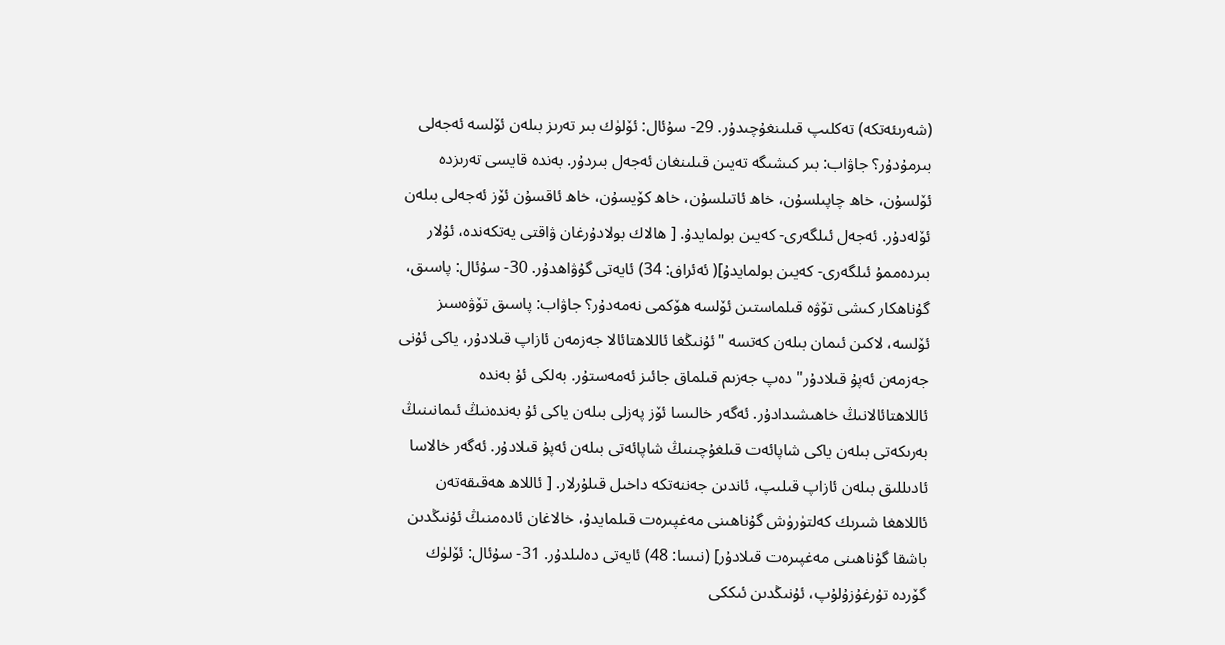(شەرىئەتكە) تەكلىپ قىلىنغۇچىدۇر. 29- سۇئال: ئۆلۈك بىر تەرىز بىلەن ئۆلسە ئەجەلى بىرمۇدۇر؟ جاۋاب: بىر كىشىگە تەيىن قىلىنغان ئەجەل بىردۇر. بەندە قايسى تەرىزدە ئۆلسۇن، خاھ چاپىلسۇن، خاھ ئاتىلسۇن، خاھ كۆيسۇن، خاھ ئاقسۇن ئۆز ئەجەلى بىلەن ئۆلەدۇر. ئەجەل ئىلگەرى- كەيىن بولمايدۇ. [ ھالاك بولادۇرغان ۋاقتى يەتكەندە، ئۇلار بىردەممۇ ئىلگەرى- كەيىن بولمايدۇ]( ئەئراڧ: 34) ئايەتى گۇۋاھدۇر. 30- سۇئال: پاسىق، گۇناھكار كىشى تۆۋە قىلماستىن ئۆلسە ھۆكمى نەمەدۇر؟ جاۋاب: پاسىق تۆۋەسىز ئۆلسە، لاكىن ئىمان بىلەن كەتسە "ئۇنىڭغا ئاللاھتائالا جەزمەن ئازاپ قىلادۇر، ياكى ئۇنى جەزمەن ئەپۇ قىلادۇر" دەپ جەزىم قىلماق جائىز ئەمەستۇر. بەلكى ئۇ بەندە ئاللاھتائالانىڭ خاھىشىدادۇر. ئەگەر خالىسا ئۆز پەزلى بىلەن ياكى ئۇ بەندەنىڭ ئىمانىنىڭ بەرىكەتى بىلەن ياكى شاپائەت قىلغۇچىنىڭ شاپائەتى بىلەن ئەپۇ قىلادۇر. ئەگەر خالاسا ئادىللىق بىلەن ئازاپ قىلىپ، ئاندىن جەننەتكە داخىل قىلۇرلار. [ ئاللاھ ھەقىقەتەن ئاللاھغا شىرىك كەلتۈرۈش گۇناھىنى مەغپىرەت قىلمايدۇ، خالاغان ئادەمنىڭ ئۇنىڭدىن باشقا گۇناھىنى مەغپىرەت قىلادۇر] (نىسا: 48) ئايەتى دەلىلدۇر. 31- سۇئال: ئۆلۈك گۆردە تۇرغۇزۇلۇپ، ئۇنىڭدىن ئىككى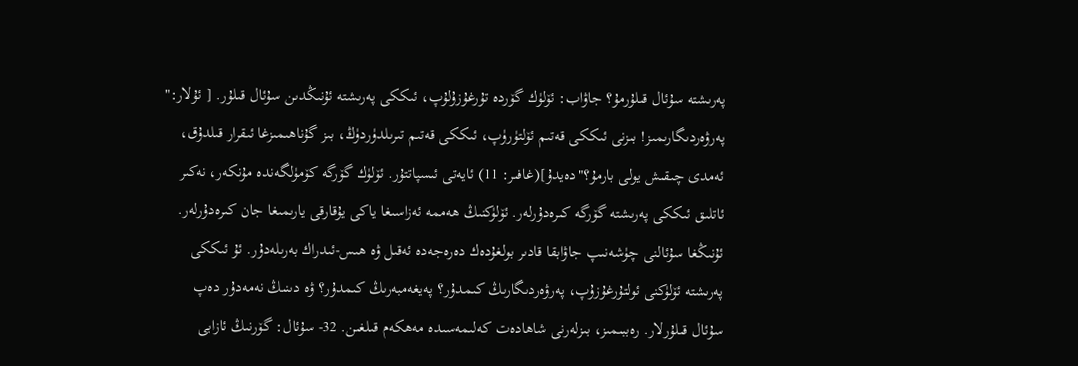پەرىشتە سۇئال قىلۇرمۇ؟ جاۋاب: ئۆلۈك گۆردە تۇرغۇزۇلۇپ، ئىككى پەرىشتە ئۇنىڭدىن سۇئال قىلۇر. [ ئۇلار:" پەرۋەردىگارىمىز! بىزنى ئىككى قەتىم ئۆلتۈرۈپ، ئىككى قەتىم تىرىلدۈردۈڭ، بىز گۇناھىمىزغا ئىقرار قىلدۇق، ئەمدى چىقىش يولى بارمۇ؟"دەيدۇ](غاڧىر: 11) ئايەتى ئىسپاتتۇر. ئۆلۈك گۆرگە كۆمۈلگەندە مۇنكەر، نەكىر ئاتلىق ئىككى پەرىشتە گۆرگە كىرەدۇرلەر. ئۆلۈكنىڭ ھەممە ئەزاسىغا ياكى يۇقارقى يارىمىغا جان كىرەدۇرلەر. ئۇنىڭغا سۇئالنى چۈشەنىپ جاۋابقا قادىر بولغۇدەك دەرەجەدە ئەقىل ۋە ھىس-ئىدراك بەرىلەدۇر. ئۇ ئىككى پەرىشتە ئۆلۈكنى ئولتۇرغۇزۇپ، پەرۋەردىگارىڭ كىمدۇر؟ پەيغەمبەرىڭ كىمدۇر؟ ۋە دىنىڭ نەمەدۇر دەپ سۇئال قىلۇرلار. رەببىمىز، بىزلەرنى شاھادەت كەلىمەسىدە مەھكەم قىلغىن. 32- سۇئال: گۆرنىڭ ئازابى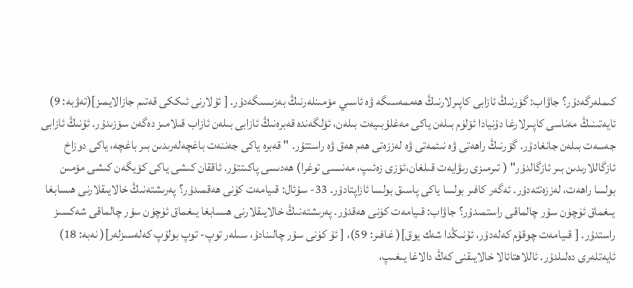كىملەرگەدۇر؟ جاۋاب: گۆرنىڭ ئازابى كاپىرلارنىڭ ھەممەسىگە ۋە ئاسىي مۆمىنلەرنىڭ بەزىسىگەدۇر. [ ئۇلارنى ئىككى قەتىم جازالايمىز](تەۋبە: 9) ئايەتىنىڭ مەناسى كاپىرلارغا دۇنيادا ئۆلۈم بىلەن ياكى مەغلۇبىيەت بىلەن، ئۆلگەندە قەبرەنىڭ ئازابى بىلەن ئازاب قىلامىز دەگەن سۆزىدۇر. ئۇنىڭ ئازابى جەسەت بىلەن جانغادۇر. گۆرنىڭ راھەتى ۋە نىئمەتى ۋە لەززەتى ھەم ھەق ۋە راستتۇر. " قەبرە ياكى جەننەت باغچەلەرىدىن بىر باغچە، ياكى دوزاخ ئازگاللارىدىن بىر ئازگالدۇر" ( تىرمىزى رىۋايەت قىلغان،ئۆزى زەئىپ، مەنىسى توغرا) ھەدىسى پاكىتتۇر. ئاققان كىشى ياكى كۆيگەن كىشى مۆمىن بولسا راھەت، لەززەتتەدۇر. ئەگەر كاڧىر بولسا ياكى پاسىق بولسا ئازاپتادۇر. 33- سۇئال: قىيامەت كۈنى ھەقمىدۇر؟ پەرىشتەنىڭ خالايىقلارنى ھىسابغا يىغماق ئۈچۈن سۇر چالماقى راستمىدۇر؟ جاۋاب: قىيامەت كۈنى ھەقدۇر. پەرىشتەنىڭ خالايىقلارنى ھىسابغا يىغماق ئۈچۈن سۇر چالماقى شەكسىز راستدۇر. [ قىيامەت چوقۇم كەلەدۇر، ئۇنىڭدا شەك يوق]( غاڧىر: 59)، [ ئۇ كۈنى سۇر چالىنادۇ، سىلەر توپ- توپ بولۇپ كەلەسىزلەر]( نەبە: 18) ئايەتلەرى دەلىلدۇر. ئاللاھتائالا خالايىقنى كەڭ دالاغا يىغىپ،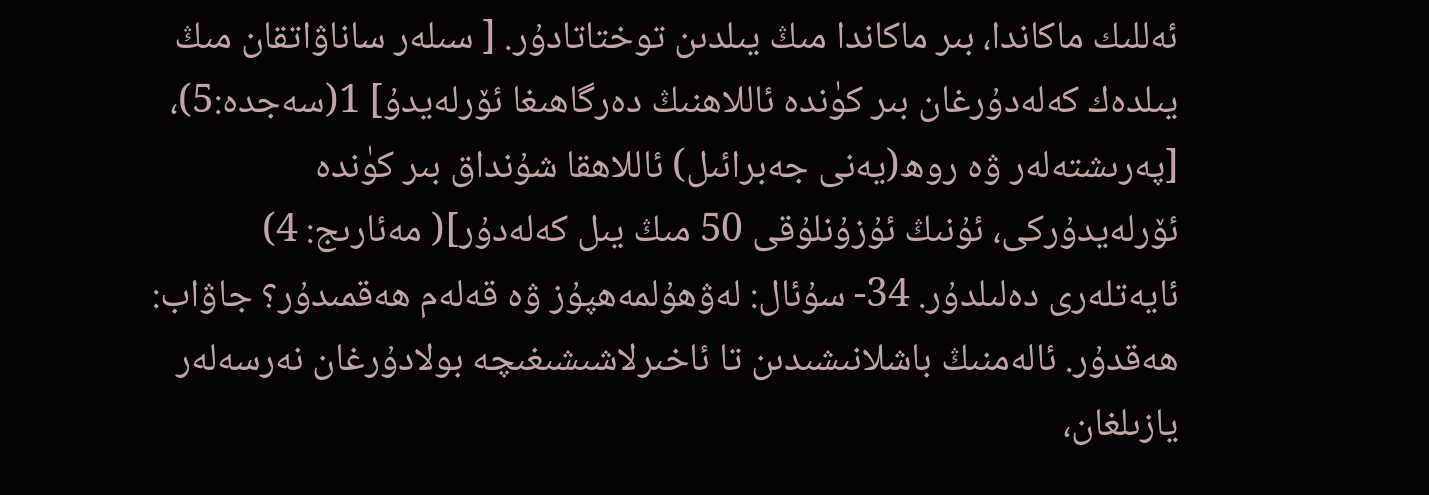ئەللىك ماكاندا، بىر ماكاندا مىڭ يىلدىن توختاتادۇر. [ سىلەر ساناۋاتقان مىڭ يىلدەك كەلەدۇرغان بىر كۈندە ئاللاھنىڭ دەرگاھىغا ئۆرلەيدۇ] 1(سەجدە:5)، [پەرىشتەلەر ۋە روھ(يەنى جەبرائىل) ئاللاھقا شۇنداق بىر كۈندە ئۆرلەيدۇركى، ئۇنىڭ ئۇزۇنلۇقى 50 مىڭ يىل كەلەدۇر]( مەئارىج: 4) ئايەتلەرى دەلىلدۇر. 34- سۇئال: لەۋھۇلمەھپۇز ۋە قەلەم ھەقمىدۇر؟ جاۋاب: ھەقدۇر. ئالەمنىڭ باشلانىشىدىن تا ئاخىرلاشىشىغىچە بولادۇرغان نەرسەلەر يازىلغان،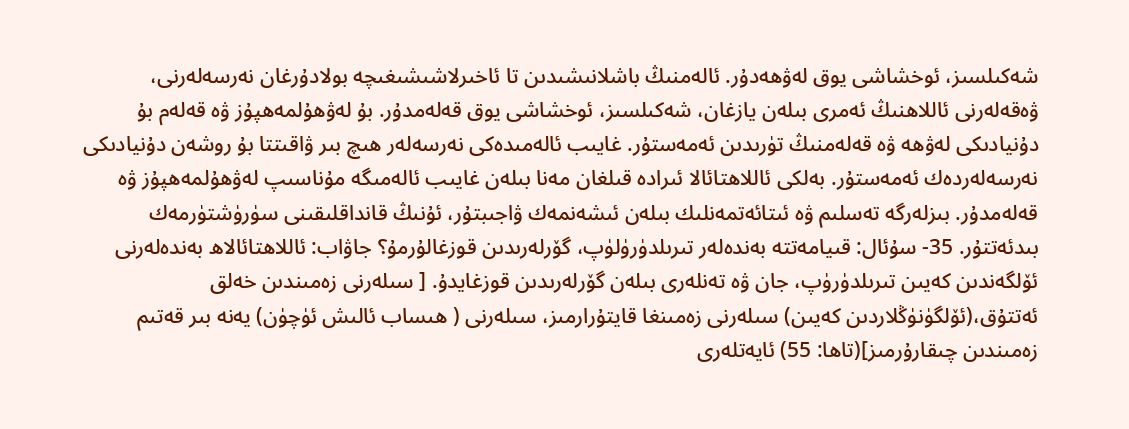شەكىلسىز، ئوخشاشى يوق لەۋھەدۇر. ئالەمنىڭ باشلانىشىدىن تا ئاخىرلاشىشىغىچە بولادۇرغان نەرسەلەرنى، ۋەقەلەرنى ئاللاھنىڭ ئەمرى بىلەن يازغان، شەكىلسىز، ئوخشاشى يوق قەلەمدۇر. بۇ لەۋھۇلمەھپۇز ۋە قەلەم بۇ دۇنيادىكى لەۋھە ۋە قەلەمنىڭ تۈرىدىن ئەمەستۇر. غايىب ئالەمىدەكى نەرسەلەر ھىچ بىر ۋاقىتتا بۇ روشەن دۇنيادىكى نەرسەلەردەك ئەمەستۇر. بەلكى ئاللاھتائالا ئىرادە قىلغان مەنا بىلەن غايىب ئالەمىگە مۇناسىپ لەۋھۇلمەھپۇز ۋە قەلەمدۇر. بىزلەرگە تەسلىم ۋە ئىتائەتمەنلىك بىلەن ئىشەنمەك ۋاجىبتۇر، ئۇنىڭ قانداقلىقىنى سۈرۈشتۈرمەك بىدئەتتۇر. 35- سۇئال: قىيامەتتە بەندەلەر تىرىلدۈرۈلۈپ، گۆرلەرىدىن قوزغالۇرمۇ؟ جاۋاب: ئاللاھتائالاھ بەندەلەرنى ئۆلگەندىن كەيىن تىرىلدۈرۈپ، جان ۋە تەنلەرى بىلەن گۆرلەرىدىن قوزغايدۇ. [ سىلەرنى زەمىندىن خەلق ئەتتۇق،(ئۆلگۈنۈڭلاردىن كەيىن) سىلەرنى زەمىنغا قايتۇرارمىز، سىلەرنى ( ھىساب ئالىش ئۈچۈن) يەنە بىر قەتىم زەمىندىن چىقارۇرمىز](تاھا: 55) ئايەتلەرى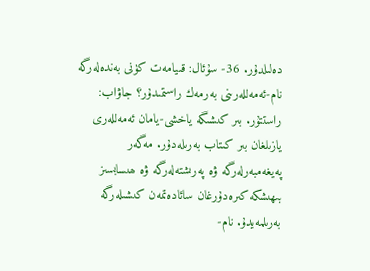دەلىلدۇر. 36- سۇئال: قىيامەت كۈنى بەندەلەرگە نام-ئەمەللەرىنى بەرمەك راستمىدۇر؟ جاۋاب: راستتۇر. بىر كىشىگە ياخشى-يامان ئەمەللەرى يازىلغان بىر كىتاب بەرىلەدۇر. مەگەر پەيغەمبەرلەرگە ۋە پەرىشتەلەرگە ۋە ھىسابسىز بىھىشكە كىرەدۇرغان سائادەتمەن كىشىلەرگە بەرىلمەيدۇ. نام-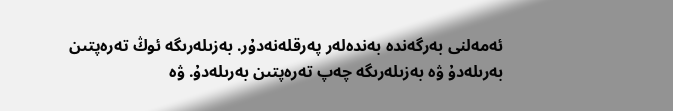ئەمەلنى بەرگەندە بەندەلەر پەرقلەنەدۇر. بەزىلەرىگە ئوڭ تەرەپتىن بەرىلەدۇ ۋە بەزىلەرىگە چەپ تەرەپتىن بەرىلەدۇ. ۋە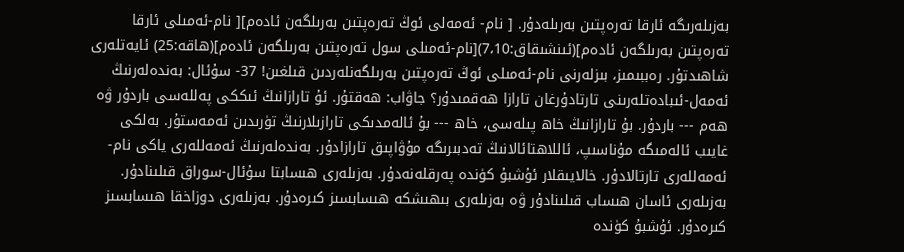بەزىلەرىگە ئارقا تەرەپتىن بەرىلەدۇر. [ نام- ئەمەلى ئوڭ تەرەپتىن بەرىلگەن ئادەم][ نام-ئەمىلى ئارقا تەرەپتىن بەرىلگەن ئادەم](ئىنشىقاق:7،10)[نام-ئەمىلى سول تەرەپتىن بەرىلگەن ئادەم](ھاقە:25) ئايەتلەرى شاھىدتۇر. رەببىمىز، بىزلەرنى نام-ئەمىلى ئوڭ تەرەپتىن بەرىلگەنلەردىن قىلغىن! 37- سۇئال: بەندەلەرنىڭ ئەمەل-ئىبادەتلەرىنى تارتادۇرغان تارازا ھەقمىدۇر؟ جاۋاب: ھەقتۇر. ئۇ تارازانىڭ ئىككى پەللەسى باردۇر ۋە ھەم --- باردۇر. بۇ تارازانىڭ خاھ پىلەسى، خاھ --- بۇ ئالەمدىكى تارازىلارنىڭ تۈرىدىن ئەمەستۇر. بەلكى غايىب ئالەمىگە مۇناسىپ، ئاللاھتائالانىڭ تەدبىرىگە مۇۋاپىق تارازادۇر. بەندەلەرنىڭ ئەمەللەرى ياكى نام-ئەمەللەرى تارتالادۇر. خالايىقلار ئۇشبۇ كۈندە پەرقلەنەدۇر. بەزىلەرى ھىسابتا سۇئال-سوراق قىلىنادۇر. بەزىلەرى ئاسان ھىساب قىلىنادۇر ۋە بەزىلەرى بىھىشكە ھىسابسىز كىرەدۇر. بەزىلەرى دوزاخقا ھىسابسىز كىرەدۇر. ئۇشبۇ كۈندە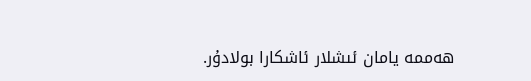ھەممە يامان ئىشلار ئاشكارا بولادۇر.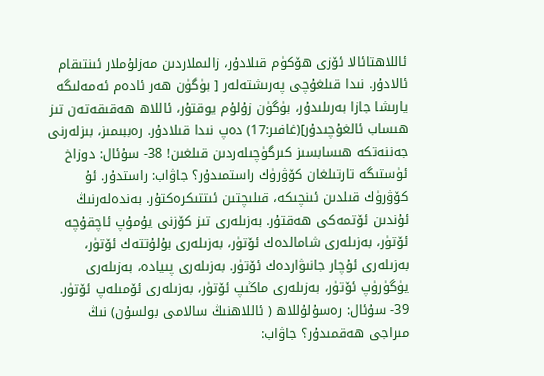ئاللاھتائالا ئۆزى ھۆكۈم قىلادۇر، زالىملاردىن مەزلۇملار ئىنتىقام ئالادۇر. نىدا قىلغۇچى پەرىشتەلەر [ بۈگۈن ھەر ئادەم ئەمەلىگە يارىشا جازا بەرىلىدۇر، بۈگۈن زۇلۇم يوقتۇر، ئاللاھ ھەقىقەتەن تىز ھىساب ئالغۇچىدۇر](غاڧىر:17) دەپ نىدا قىلادۇر. رەببىمىز، بىزلەرنى جەننەتكە ھىسابسىز كىرگۈچىلەردىن قىلغىن! 38- سۇئال: دوزاخ ئۈستىگە تارتىلغان كۆۋرۈك راستمىدۇر؟ جاۋاب: راستدۇر. ئۇ كۆۋرۈك قىلدىن ئىنچىكە، قىلىچتىن ئىتتىكرەكتۇر. بەندەلەرنىڭ ئۇندىن ئۆتمەكى ھەقتۇر. بەزىلەرى تىز كۆزنى يۇمۇپ ئاچقۇچە ئۆتۈر، بەزىلەرى شامالدەك ئۆتۈر، بەزىلەرى بۇلۇتتەك ئۆتۈر، بەزىلەرى ئۇچار جانىۋاردەك ئۆتۈر. بەزىلەرى پىيادە، بەزىلەرى يۈگۈرۈپ ئۆتۈر، بەزىلەرى ماڭىپ ئۆتۈر، بەزىلەرى ئۆمىلەپ ئۆتۈر. 39- سۇئال: رەسۇلۇللاھ ( ئاللاھنىڭ سالامى بولسۇن) نىڭ مىراجى ھەقمىدۇر؟ جاۋاب: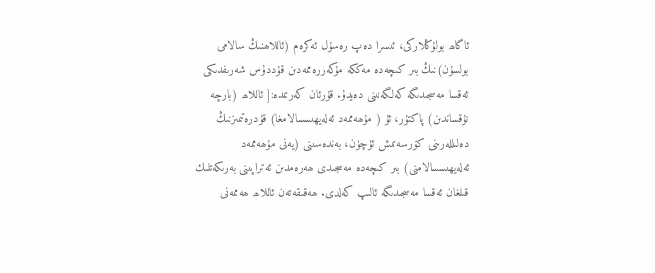ئاگاھ بولۇڭلاركى، ئىسرا دەپ رەسۇل ئەكرەم (ئاللاھنىڭ سالامى بولسۇن)نىڭ بىر كىچەدە مەككە مۇكەررەممەدىن قۇددۇس شەرىڧدىكى ئەقسا مەسجىدىگە كەلگەنىنى دەيدۇ. قۇرئان كەرىمدە:[ ئاللاھ (بارچە نۇقساندىن) پاكتۇر، ئۇ ( مۇھەممەد ئەلەيھىسسالامغا) قۇدرەتىمىزنىڭ دەلىللەرىنى كۆرسەتىش ئۈچۈن، بەندەسىنى (يەنى مۇھەممەد ئەلەيھىسسالامنى) بىر كىچەدە مەسجىدى ھەرەمدىن ئەتراپىنى بەرىكەتلىك قىلغان ئەقسا مەسجىدىگە ئالىپ كەلدى. ھەقىقەتەن ئاللاھ ھەممەنى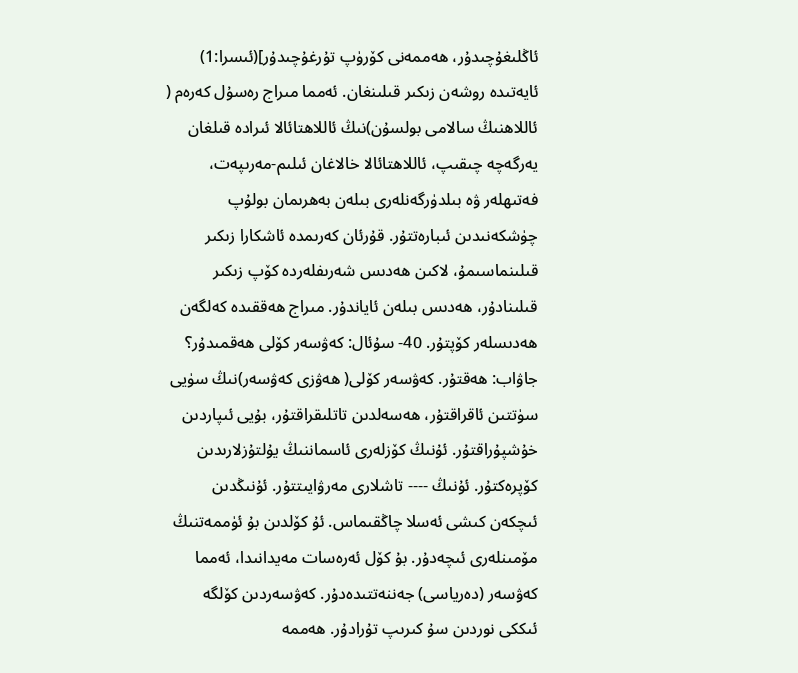ئاڭلىغۇچىدۇر، ھەممەنى كۆرۈپ تۇرغۇچىدۇر](ئىسرا:1) ئايەتىدە روشەن زىكىر قىلىنغان. ئەمما مىراج رەسۇل كەرەم ( ئاللاھنىڭ سالامى بولسۇن)نىڭ ئاللاھتائالا ئىرادە قىلغان يەرگەچە چىقىپ، ئاللاھتائالا خالاغان ئىلىم-مەرىپەت، ڧەتىھلەر ۋە بىلدۈرگەنلەرى بىلەن بەھرىمان بولۇپ چۈشكەنىدىن ئىبارەتتۇر. قۇرئان كەرىمدە ئاشكارا زىكىر قىلىنماسىمۇ، لاكىن ھەدىس شەرىڧلەردە كۆپ زىكىر قىلىنادۇر، ھەدىس بىلەن ئاياندۇر. مىراج ھەققىدە كەلگەن ھەدىسلەر كۆپتۇر. 40- سۇئال: كەۋسەر كۆلى ھەقمىدۇر؟ جاۋاب: ھەقتۇر. كەۋسەر كۆلى( ھەۋزى كەۋسەر)نىڭ سۈيى سۈتتىن ئاقراقتۇر، ھەسەلدىن تاتلىقراقتۇر، بۇيى ئىپاردىن خۇشپۇراقتۇر. ئۇنىڭ كۆزلەرى ئاسماننىڭ يۇلتۇزلارىدىن كۆپرەكتۇر. ئۇنىڭ ---- تاشلارى مەرۋايىتتۇر. ئۇنىڭدىن ئىچكەن كىشى ئەسلا چاڭقىماس. ئۇ كۆلدىن بۇ ئۈممەتنىڭ مۆمىنلەرى ئىچەدۇر. بۇ كۆل ئەرەسات مەيدانىدا، ئەمما كەۋسەر (دەرياسى) جەننەتتىدەدۇر. كەۋسەردىن كۆلگە ئىككى نوردىن سۇ كىرىپ تۇرادۇر. ھەممە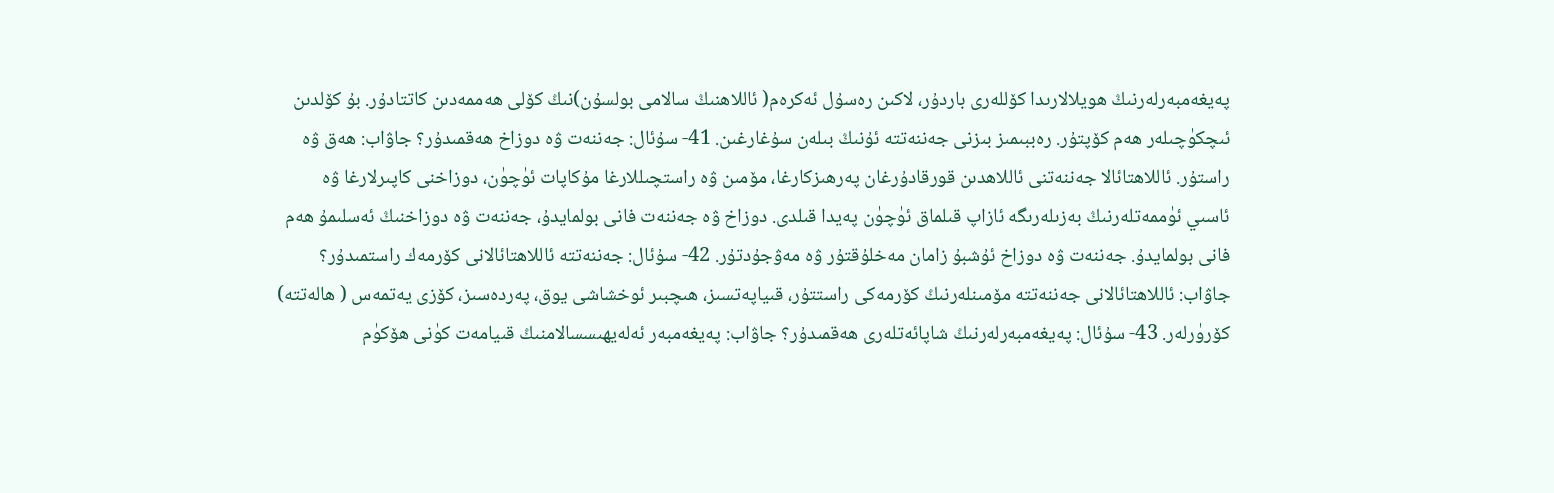پەيغەمبەرلەرنىڭ ھويلالارىدا كۆللەرى باردۇر، لاكىن رەسۇل ئەكرەم( ئاللاھنىڭ سالامى بولسۇن)نىڭ كۆلى ھەممەدىن كاتتادۇر. بۇ كۆلدىن ئىچكۈچىلەر ھەم كۆپتۇر. رەببىمىز بىزنى جەننەتتە ئۇنىڭ بىلەن سۇغارغىن. 41- سۇئال: جەننەت ۋە دوزاخ ھەقمىدۇر؟ جاۋاب: ھەق ۋە راستۇر. ئاللاھتائالا جەننەتنى ئاللاھدىن قورقادۇرغان پەرھىزكارغا، مۆمىن ۋە راستچىللارغا مۇكاپات ئۈچۈن، دوزاخنى كاپىرلارغا ۋە ئاسىي ئۈممەتلەرنىڭ بەزىلەرىگە ئازاپ قىلماق ئۈچۈن پەيدا قىلدى. دوزاخ ۋە جەننەت ڧانى بولمايدۇ، جەننەت ۋە دوزاخنىڭ ئەسلىمۇ ھەم ڧانى بولمايدۇ. جەننەت ۋە دوزاخ ئۇشبۇ زامان مەخلۇقتۇر ۋە مەۋجۇدتۇر. 42- سۇئال: جەننەتتە ئاللاھتائالانى كۆرمەك راستمىدۇر؟ جاۋاب: ئاللاھتائالانى جەننەتتە مۆمىنلەرنىڭ كۆرمەكى راستتۇر، قىياپەتسىز، ھىچبىر ئوخشاشى يوق، پەردەسىز، كۆزى يەتمەس ( ھالەتتە) كۆرۈرلەر. 43- سۇئال: پەيغەمبەرلەرنىڭ شاپائەتلەرى ھەقمىدۇر؟ جاۋاب: پەيغەمبەر ئەلەيھىسسالامنىڭ قىيامەت كۈنى ھۆكۈم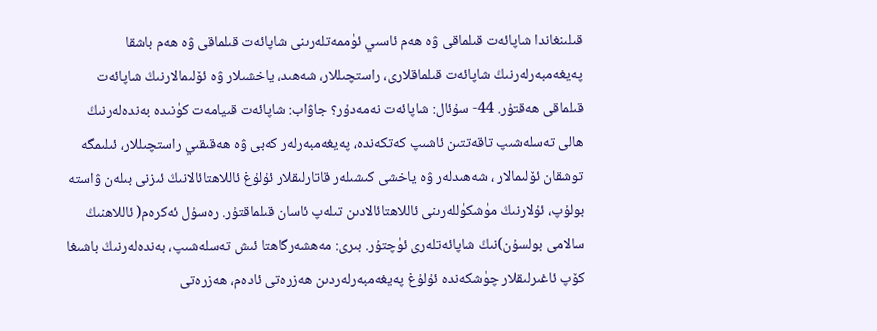قىلىنغاندا شاپائەت قىلماقى ۋە ھەم ئاسىي ئۈممەتلەرىنى شاپائەت قىلماقى ۋە ھەم باشقا پەيغەمبەرلەرنىڭ شاپائەت قىلماقلارى، راستچىللار، شەھىد، ياخشىلار ۋە ئۆلىمالارنىڭ شاپائەت قىلماقى ھەقتۇر. 44- سۇئال: شاپائەت نەمەدۇر؟ جاۋاب: شاپائەت قىيامەت كۈنىدە بەندەلەرنىڭ ھالى تەسلەشىپ تاقەتتىن ئاشىپ كەتكەندە، پەيغەمبەرلەر كەبى ۋە ھەقىقىي راستچىللار، ئىلىمگە توشقان ئۆلىمالار ، شەھىدلەر ۋە ياخشى كىشىلەر قاتارلىقلار ئۇلۇغ ئاللاھتائالانىڭ ئىزنى بىلەن ۋاستە بولۇپ، ئۇلارنىڭ مۈشكۈللەرىنى ئاللاھتائالادىن تىلەپ ئاسان قىلماقتۇر. رەسۇل ئەكرەم( ئاللاھنىڭ سالامى بولسۇن)نىڭ شاپائەتلەرى ئۈچتۇر. بىرى: مەھشەرگاھتا ئىش تەسلەشىپ، بەندەلەرنىڭ باشىغا كۆپ ئاغىرلىقلار چۈشكەندە ئۇلۇغ پەيغەمبەرلەردىن ھەزرەتى ئادەم، ھەزرەتى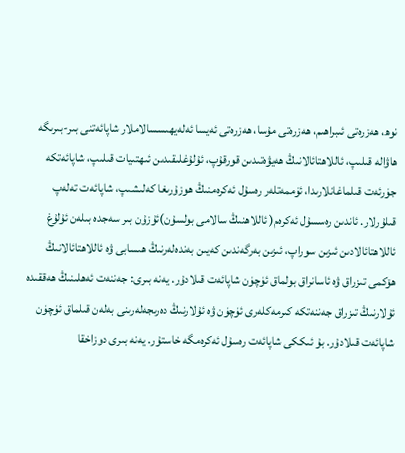نوھ، ھەزرەتى ئىبراھىم، ھەزرەتى مۇسا، ھەزرەتى ئەيسا ئەلەيھىسسالاملار شاپائەتنى بىر-بىرىگە ھاۋالە قىلىپ، ئاللاھتائالانىڭ ھەيۋەتىدىن قورقۇپ، ئۇلۇغلىقىدىن ئىھتىيات قىلىپ، شاپائەتكە جۈرئەت قىلماغانلارىدا، ئۈممەتلەر رەسۇل ئەكرەمنىڭ ھوزۇرىغا كەلىشىپ، شاپائەت تەلەپ قىلۇرلار. ئاندىن رەسسۇل ئەكرەم( ئاللاھنىڭ سالامى بولسۇن)ئۇزۇن بىر سەجدە بىلەن ئۇلۇغ ئاللاھتائالادىن ئىزىن سوراپ، ئىزىن بەرگەندىن كەيىن بەندەلەرنىڭ ھىسابى ۋە ئاللاھتائالانىڭ ھۆكمى تىزراق ۋە ئاسانراق بولماق ئۈچۈن شاپائەت قىلادۇر. يەنە بىرى: جەننەت ئەھلىنىڭ ھەققىدە ئۇلارنىڭ تىزراق جەننەتكە كىرمەكلەرى ئۈچۈن ۋە ئۇلارنىڭ دەرىجەلەرىنى بەلەن قىلماق ئۈچۈن شاپائەت قىلادۇر. بۇ ئىككى شاپائەت رەسۇل ئەكرەمگە خاستۇر. يەنە بىرى دوزاخقا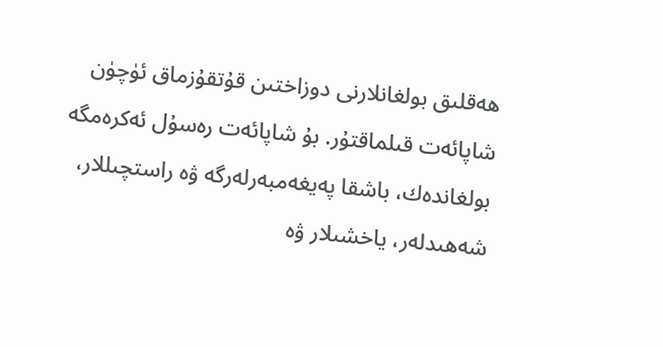ھەقلىق بولغانلارنى دوزاختىن قۇتقۇزماق ئۈچۈن شاپائەت قىلماقتۇر. بۇ شاپائەت رەسۇل ئەكرەمگە بولغاندەك، باشقا پەيغەمبەرلەرگە ۋە راستچىللار، شەھىدلەر، ياخشىلار ۋە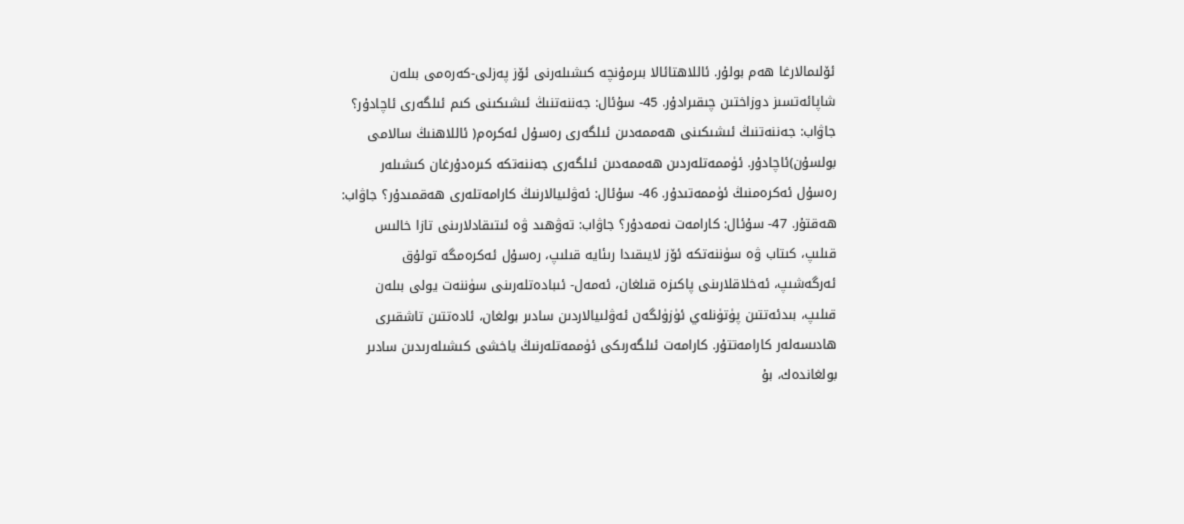ئۆلىمالارغا ھەم بولۇر. ئاللاھتائالا بىرمۇنچە كىشىلەرنى ئۆز پەزلى-كەرەمى بىلەن شاپائەتسىز دوزاختىن چىقىرادۇر. 45- سۇئال: جەننەتنىڭ ئىشىكىنى كىم ئىلگەرى ئاچادۇر؟ جاۋاب: جەننەتنىڭ ئىشىكىنى ھەممەدىن ئىلگەرى رەسۇل ئەكرەم( ئاللاھنىڭ سالامى بولسۇن)ئاچادۇر. ئۈممەتلەردىن ھەممەدىن ئىلگەرى جەننەتكە كىرەدۇرغان كىشىلەر رەسۇل ئەكرەمنىڭ ئۈممەتىدۇر. 46- سۇئال: ئەۋلىيالارنىڭ كارامەتلەرى ھەقمىدۇر؟ جاۋاب: ھەقتۇر. 47- سۇئال: كارامەت نەمەدۇر؟ جاۋاب: تەۋھىد ۋە ئىتىقادلارىنى تازا خالىس قىلىپ، كىتاب ۋە سۈننەتكە ئۆز لايىقىدا رىئايە قىلىپ، رەسۇل ئەكرەمگە تولۇق ئەرگەشىپ، ئەخلاقلارىنى پاكىزە قىلغان، ئەمەل- ئىبادەتلەرىنى سۈننەت يولى بىلەن قىلىپ، بىدئەتتىن پۈتۈنلەي ئۈزۈلگەن ئەۋلىيالاردىن سادىر بولغان، ئادەتتىن تاشقىرى ھادىسەلەر كارامەتتۇر. كارامەت ئىلگەرىكى ئۈممەتلەرنىڭ ياخشى كىشىلەرىدىن سادىر بولغاندەك، بۇ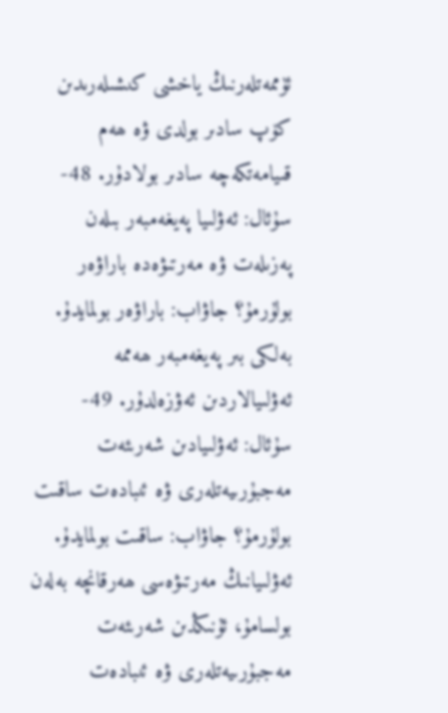ئۈممەتلەرنىڭ ياخشى كىشىلەرىدىن كۆپ سادىر بولدى ۋە ھەم قىيامەتكەچە سادىر بولادۇر. 48- سۇئال: ئەۋلىيا پەيغەمبەر بىلەن پەزىلەت ۋە مەرتىۋەدە باراۋەر بولۇرمۇ؟ جاۋاب: باراۋەر بولمايدۇ. بەلكى بىر پەيغەمبەر ھەممە ئەۋلىيالاردىن ئەۋزەلدۇر. 49- سۇئال: ئەۋلىيادىن شەرىئەت مەجبۇرىيەتلەرى ۋە ئىبادەت ساقىت بولۇرمۇ؟ جاۋاب: ساقىت بولمايدۇ. ئەۋلىيانىڭ مەرتىۋەسى ھەرقانچە بەلەن بولسامۇ، ئۇنىڭدىن شەرىئەت مەجبۇرىيەتلەرى ۋە ئىبادەت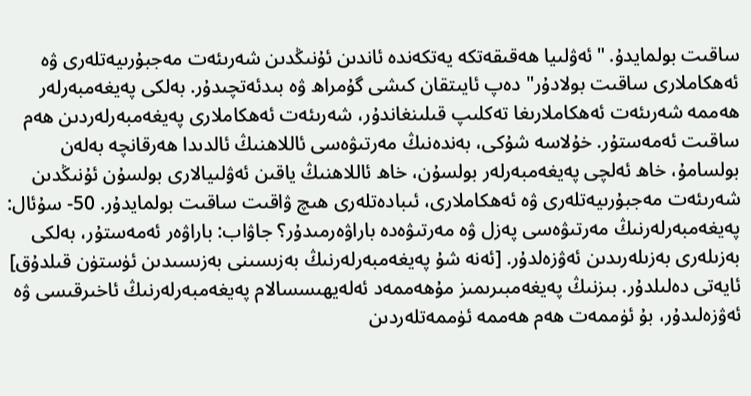ساقىت بولمايدۇ. "ئەۋلىيا ھەقىقەتكە يەتكەندە ئاندىن ئۇنىڭدىن شەرىئەت مەجبۇرىيەتلەرى ۋە ئەھكاملارى ساقىت بولادۇر" دەپ ئايىتقان كىشى گۇمراھ ۋە بىدئەتچىدۇر. بەلكى پەيغەمبەرلەر ھەممە شەرىئەت ئەھكاملارىغا تەكلىپ قىلىنغاندۇر، شەرىئەت ئەھكاملارى پەيغەمبەرلەردىن ھەم ساقىت ئەمەستۇر. خۇلاسە شۇكى، بەندەنىڭ مەرتىۋەسى ئاللاھنىڭ ئالدىدا ھەرقانچە بەلەن بولسامۇ، خاھ ئەلچى پەيغەمبەرلەر بولسۇن، خاھ ئاللاھنىڭ ياقىن ئەۋلىيالارى بولسۇن ئۇنىڭدىن شەرىئەت مەجبۇرىيەتلەرى ۋە ئەھكاملارى، ئىبادەتلەرى ھىچ ۋاقىت ساقىت بولمايدۇر. 50- سۇئال: پەيغەمبەرلەرنىڭ مەرتىۋەسى پەزل ۋە مەرتىۋەدە باراۋەرمىدۇر؟ جاۋاب: باراۋەر ئەمەستۇر، بەلكى بەزىلەرى بەزىلەرىدىن ئەۋزەلدۇر. [ئەنە شۇ پەيغەمبەرلەرنىڭ بەزىسىنى بەزىسىدىن ئۈستۈن قىلدۇق] ئايەتى دەلىلدۇر. بىزنىڭ پەيغەمبىرىمىز مۇھەممەد ئەلەيھىسسالام پەيغەمبەرلەرنىڭ ئاخىرقىسى ۋە ئەۋزەلىدۇر، بۇ ئۈممەت ھەم ھەممە ئۈممەتلەردىن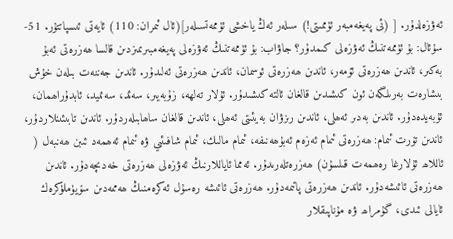ئەۋزەلدۇر. [ (ئى پەيغەمبەر ئۈممىتى!) سىلەر ئەڭ ياخشى ئۈممەتسىلەر](ئال ئىمران: 110) ئايەتى ئىسپاتتۇر. 51- سۇئال: بۇ ئۈممەتنىڭ ئەۋزەلى كىمدۇر؟ جاۋاب: بۇ ئۈممەتنىڭ ئەۋزەلى پەيغەمبىرىمىزدىن قالسا ھەزرەتى ئەبۇ بەكىر، ئاندىن ھەزرەتى ئۆمەر، ئاندىن ھەزرەتى ئوسمان، ئاندىن ھەزرەتى ئەلىدۇر. ئاندىن جەننەت بىلەن خۇش بىشارەت بەرىلگەن ئون كىشىدىن قالغان ئالتە كىشىدۇر. ئۇلار تەلھە، زۇبەيىر، سەئد، سەئىيد، ئابدۇراھمان، ئۇبەيدەدۇر. ئاندىن بەدىر ئەھلى، ئاندىن رىزۋان بەيئىتى ئەھلى، ئاندىن قالغان ساھابىلەردۇر. ئاندىن تابىئىنلاردۇر، ئاندىن تۆرت ئىمام: ھەزرەتى ئىمام ئەزەم ئەبۇھەنىڧە، ئىمام مالىك، ئىمام شاڧىئىي ۋە ئىمام ئەھمەد ئىبن ھەنبەل ( ئاللاھ ئۇلارغا رەھمەت قىلسۇن) ھەزرەتلەرىدۇر. ئەمما ئاياللارنىڭ ئەۋزەلى ھەزرەتى خەدىچەدۇر. ئاندىن ھەزرەتى ئائىشەدۇر. ئاندىن ھەزرەتى پاتىمەدۇر. ھەزرەتى ئائىشە رەسۇل ئەكرەمنىڭ ھەممەدىن سۆيۈملۈكرەك ئايالى ئىدى، گۇمراھ ۋە مۇناپىقلار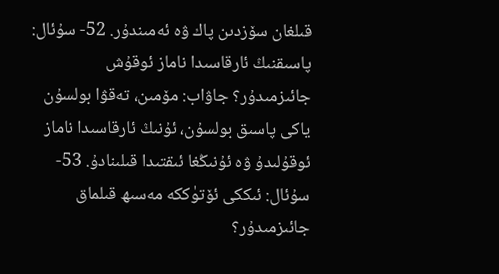قىلغان سۆزدىن پاك ۋە ئەمىندۇر. 52- سۇئال: پاسىقنىڭ ئارقاسىدا ناماز ئوقۇش جائىزمىدۇر؟ جاۋاب: مۆمىن، تەقۋا بولسۇن ياكى پاسىق بولسۇن، ئۇنىڭ ئارقاسىدا ناماز ئوقۇلىدۇ ۋە ئۇنىڭغا ئىقتىدا قىلىنادۇ. 53- سۇئال: ئىككى ئۆتۈككە مەسىھ قىلماق جائىزمىدۇر؟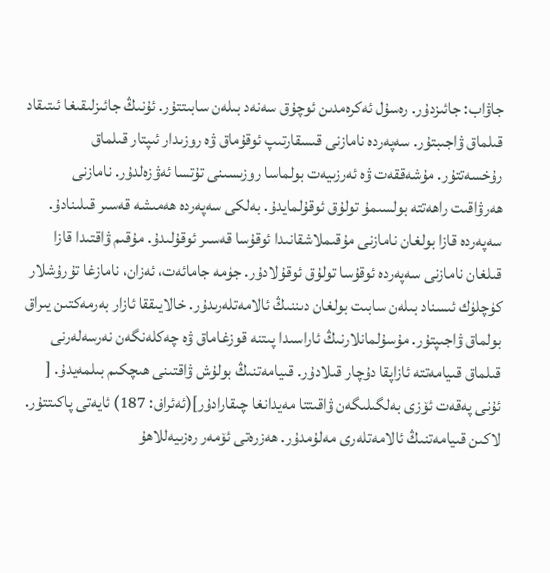جاۋاب: جائىزدۇر. رەسۇل ئەكرەمدىن ئوچۇق سەنەد بىلەن سابىتتۇر. ئۇنىڭ جائىزلىقىغا ئىتىقاد قىلماق ۋاجىبتۇر. سەپەردە نامازنى قىسقارتىپ ئوقۇماق ۋە روزىدار ئىپتار قىلماق رۇخسەتتۇر. مۇشەققەت ۋە ئەرزىيەت بولماسا روزىسىنى تۇتسا ئەۋزەلدۇر. نامازنى ھەرۋاقىت راھەتتە بولسىمۇ تولۇق ئوقۇلمايدۇ. بەلكى سەپەردە ھەمىشە قەسىر قىلىنادۇ. سەپەردە قازا بولغان نامازنى مۇقىملاشقانىدا ئوقۇسا قەسىر ئوقۇلىدۇ. مۇقىم ۋاقتىدا قازا قىلغان نامازنى سەپەردە ئوقۇسا تولۇق ئوقۇلادۇر. جۈمە جامائەت، ئەزان، نامازغا تۇرۇشلار كۈچلۈك ئىسناد بىلەن سابىت بولغان دىننىڭ ئالامەتلەرىدۇر. خالايىققا ئازار بەرمەكتىن يىراق بولماق ۋاجىپتۇر. مۇسۇلمانلارنىڭ ئاراسىدا پىتنە قوزغاماق ۋە چەكلەنگەن نەرسەلەرنى قىلماق قىيامەتتە ئازاپقا دۇچار قىلادۇر. قىيامەتنىڭ بولۇش ۋاقتىنى ھىچكىم بىلمەيدۇ. [ ئۇنى پەقەت ئۆزى بەلگىلىگەن ۋاقىتتا مەيدانغا چىقارادۇر](ئەئراڧ: 187) ئايەتى پاكىتتۇر. لاكىن قىيامەتنىڭ ئالامەتلەرى مەلۇمدۇر. ھەزرەتى ئۆمەر رەزىيەللاھۇ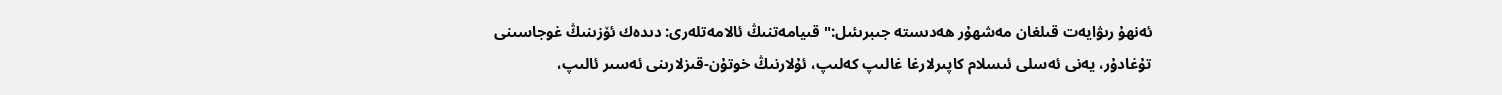ئەنھۇ رىۋايەت قىلغان مەشھۇر ھەدىستە جىبرىئىل:" قىيامەتنىڭ ئالامەتلەرى: دىدەك ئۆزىنىڭ غوجاسىنى تۇغادۇر، يەنى ئەسلى ئىسلام كاپىرلارغا غالىپ كەلىپ، ئۇلارنىڭ خوتۇن-قىزلارىنى ئەسىر ئالىپ،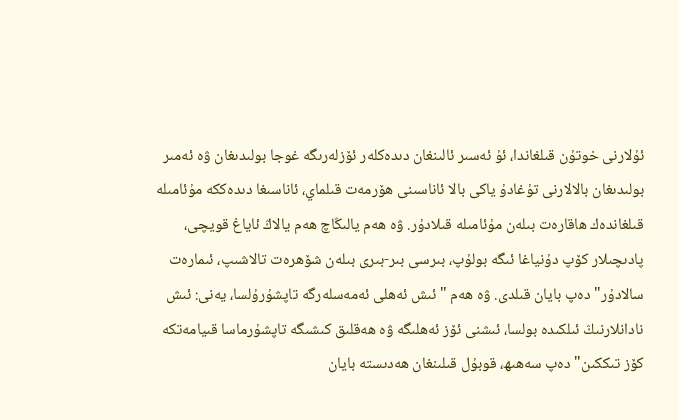ئۇلارنى خوتۇن قىلغاندا، ئۇ ئەسىر ئالىنغان دىدەكلەر ئۆزلەرىگە غوجا بولىدىغان ۋە ئەمىر بولىدىغان بالالارنى تۇغادۇ ياكى بالا ئاناسىنى ھۆرمەت قىلماي، ئاناسىغا دىدەككە مۇئامىلە قىلغاندەك ھاقارەت بىلەن مۇئامىلە قىلادۇر. ۋە ھەم يالىڭاچ ھەم يالاڭ ئاياغ قويچى، پادىچىلار كۆپ دۇنياغا ئىگە بولۇپ، بىرسى بىر-بىرى بىلەن شۆھرەت تالاشىپ، ئىمارەت سالادۇر" دەپ بايان قىلدى. ۋە ھەم "ئىش ئەھلى ئەمەسلەرگە تاپشۇرۇلسا، يەنى: ئىش نادانلارنىڭ ئىلكىدە بولسا، ئىشنى ئۆز ئەھلىگە ۋە ھەقلىق كىشىگە تاپشۇرماسا قىيامەتكە كۆز تىككىن" دەپ سەھىھ، قوبۇل قىلىنغان ھەدىستە بايان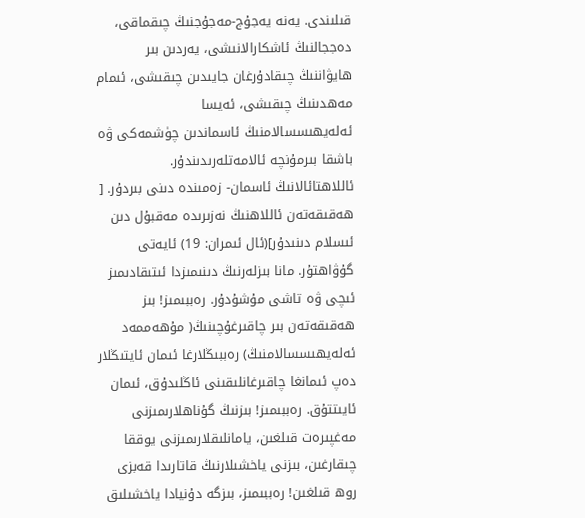قىلىندى. يەنە يەجۇج-مەجۇجنىڭ چىقماقى، دەججالنىڭ ئاشكارالانىشى، يەردىن بىر ھايۋاننىڭ چىقادۇرغان جايىدىن چىقىشى، ئىمام مەھدىنىڭ چىقىشى، ئەيسا ئەلەيھىسسالامنىڭ ئاسماندىن چۈشمەكى ۋە باشقا بىرمۇنچە ئالامەتلەرىدىندۇر. ئاللاھتائالانىڭ ئاسمان- زەمىندە دىنى بىردۇر. [ ھەقىقەتەن ئاللاھنىڭ نەزىرىدە مەقبۇل دىن ئىسلام دىنىدۇر](ئال ئىمران: 19) ئايەتى گۇۋاھتۇر. مانا بىزلەرنىڭ دىنىمىزدا ئىتىقادىمىز ئىچى ۋە تاشى مۇشۇدۇر. رەببىمىز! بىز ھەقىقەتەن بىر چاقىرغۇچىنىڭ( مۇھەممەد ئەلەيھىسسالامنىڭ) رەببىڭلارغا ئىمان ئايتىڭلار دەپ ئىمانغا چاقىرغانلىقىنى ئاڭلىدۇق، ئىمان ئايىتتۇق. رەببىمىز! بىزنىڭ گۇناھلارىمىزنى مەغپىرەت قىلغىن، يامانلىقلارىمىزنى يوققا چىقارغىن، بىزنى ياخشىلارنىڭ قاتارىدا قەبزى روھ قىلغىن! رەببىمىز، بىزگە دۇنيادا ياخشىلىق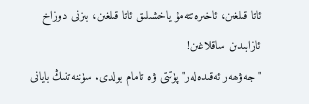ئاتا قىلغىن، ئاخىرەتتەمۇ ياخشىلىق ئاتا قىلغىن، بىزنى دوزاخ ئازابىدىن ساقلاغىن!
"جەۋھەر ئەقىدەلەر" پۈتتى ۋە تامام بولدى. سۈننەتنىڭ بايانى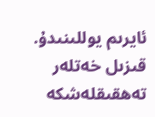ئايرىم يوللىنىدۇ. قىزىل خەتلەر تەھقىقلەشكە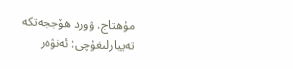مۇھتاج. ۋورد ھۆججەتكە تەييارلىغۇچى: ئەنۋەر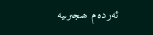ئەردەم ھىجىرىيە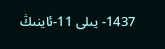1437- يىلى 11-ئاينىڭ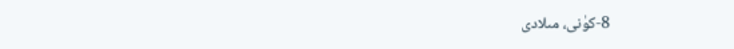8-كۈنى، مىلادى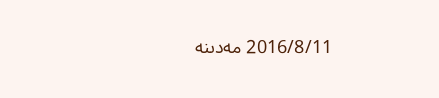2016/8/11 مەدىنە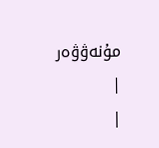مۇنەۋۋەر
|
|